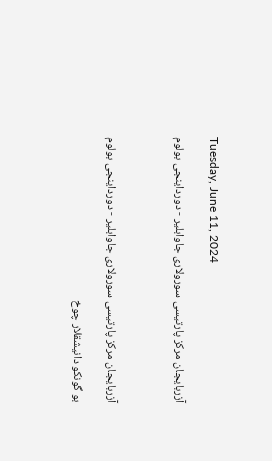Tuesday, June 11, 2024

آزربایجان مرکز پارتیسی سورولاری جاوابلیر - دورداینجی بولوم



آزربایجان مرکز پارتیسی سورولاری جاوابلیر - دورداینجی بولوم

بو گونکو دانیشقلار چوخ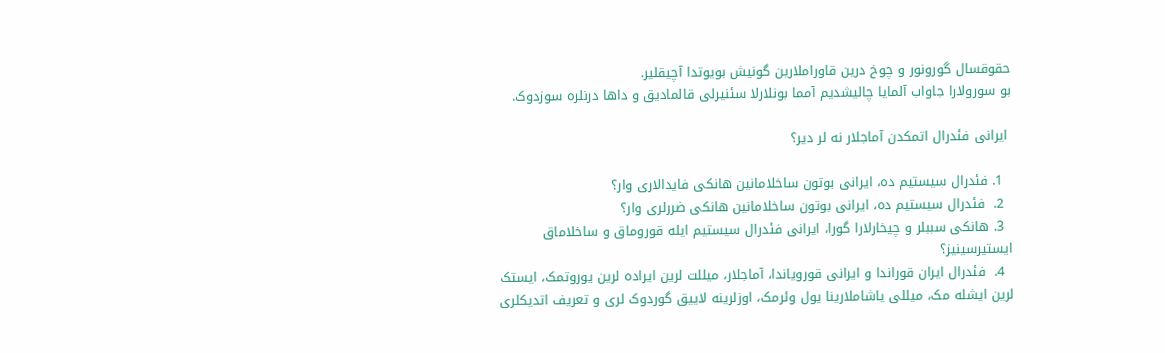حقوقسال گورونور و چوخ درین قاوراملارین گونیش بویوتدا آچیقلیر.
بو سورولارا جاواب آلمایا چالیشدیم آمما بونلارلا سئنیرلی قالمادیق و داها درنلره سوزدوک.

 ایرانی فئدرال اتمکدن آماجلار نه لر دیر؟

  1. فئدرال سیستیم ده، ایرانی بوتون ساخلامانین هانکی فایدالاری وار؟
  2.  فئدرال سیستیم ده، ایرانی بوتون ساخلامانین هانکی ضررلری وار؟
  3. هانکی سببلر و چیخارلارا گورا، ایرانی فئدرال سیستیم ایله قوروماق و ساخلاماق ایستیرسینیز؟
  4.  فئدرال ایران قوراندا و ایرانی قورویاندا، آماجلار، میللت لرین ایراده لرین یوروتمک، ایستک لرین ایشله مک، میللی یاشاملارینا یول وئرمک، اوزلرینه لاییق گوردوک لری و تعریف اتدیکلری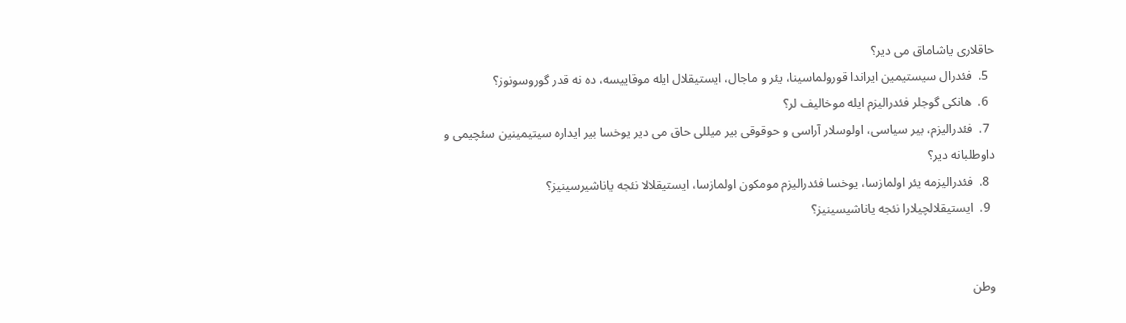حاقلاری یاشاماق می دیر؟
  5.  فئدرال سیستیمین ایراندا قورولماسینا، یئر و ماجال، ایستیقلال ایله موقاییسه، ده نه قدر گوروسونوز؟
  6.  هانکی گوجلر فئدرالیزم ایله موخالیف لر؟
  7.  فئدرالیزم، بیر سیاسی، اولوسلار آراسی و حوقوقی بیر میللی حاق می دیر یوخسا بیر ایداره سیتیمینین سئچیمی و داوطلبانه دیر؟
  8.  فئدرالیزمه یئر اولمازسا، یوخسا فئدرالیزم مومکون اولمازسا، ایستیقلالا نئجه یاناشیرسینیز؟
  9.  ایستیقلالچیلارا نئجه یاناشیسینیز؟


وطن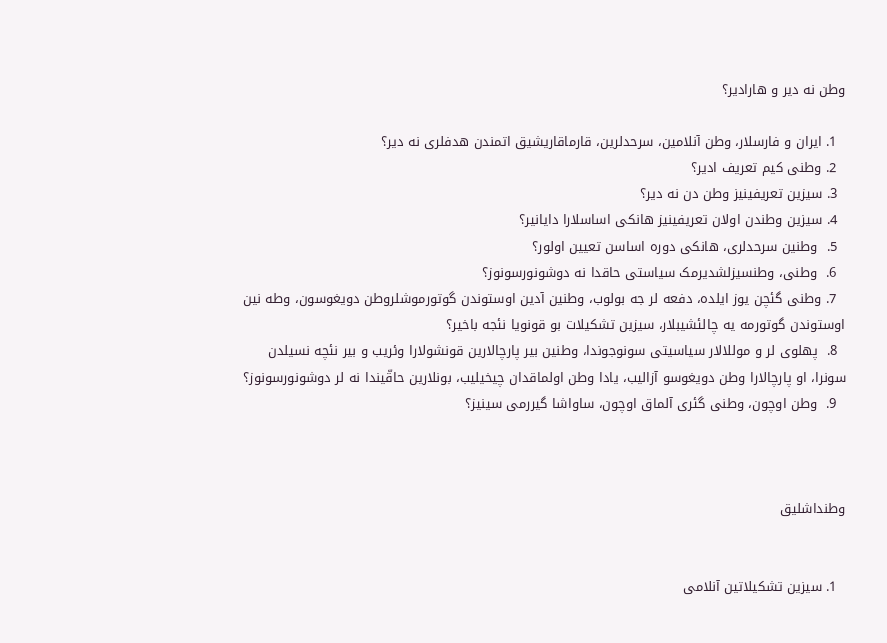وطن نه دیر و هارادیر؟

  1. ایران و فارسلار، وطن آنلامین، سرحدلرین، قارماقاریشیق اتمندن هدفلری نه دیر؟
  2. وطنی کیم تعریف ادیر؟
  3. سیزین تعریفینیز وطن دن نه دیر؟
  4. سیزین وطندن اولان تعریفینیز هانکی اساسلارا دایانیر؟
  5.  وطنین سرحدلری، هانکی دوره اساسن تعیین اولور؟
  6.  وطنی، وطنسیزلشدیرمک سیاستی حاقدا نه دوشونورسونوز؟
  7. وطنی گئچن یوز ایلده، دفعه لر جه بولوب، وطنین آدین اوستوندن گوتورموشلروطن دویغوسون، وطه نین اوستوندن گوتورمه یه چالئشیبلار، سیزین تشکیلات بو قونویا نئجه باخیر؟
  8.  پهلوی لر و موللالار سیاسیتی سونوجوندا، وطنین بیر پارچالارین قونشولارا وئریب و بیر نئچه نسیلدن سونرا، او پارچالارا وطن دویغوسو آزالیب، یادا وطن اولماقدان چیخیلیب، بونلارین حاقّیندا نه لر دوشونورسونوز؟
  9.  وطن اوچون، وطنی گئری آلماق اوچون، ساواشا گیررمی سینیز؟



وطنداشلیق


  1. سیزین تشکیلاتین آنلامی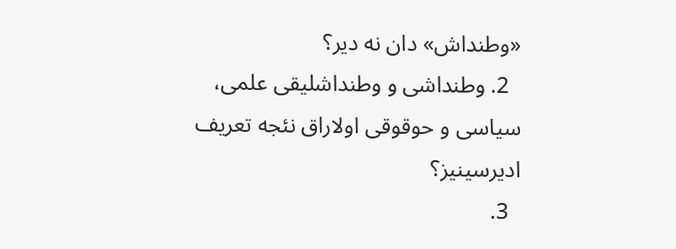«وطنداش» دان نه دیر؟
  2. وطنداشی و وطنداشلیقی علمی، سیاسی و حوقوقی اولاراق نئجه تعریف ادیرسینیز؟
  3.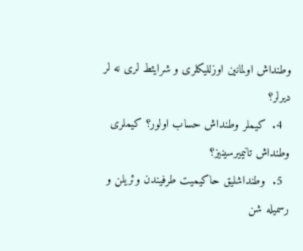وطنداش اولمانین اوزللیکلری و شرایئط لری نه لر دیرلر؟
  4.  کیملر وطنداش حساب اولور؟ کیملری وطنداش تانیمیرسینیز؟
  5.  وطنداشلیق حاکیمیت طرفیندن وئریلن و رسمیله شن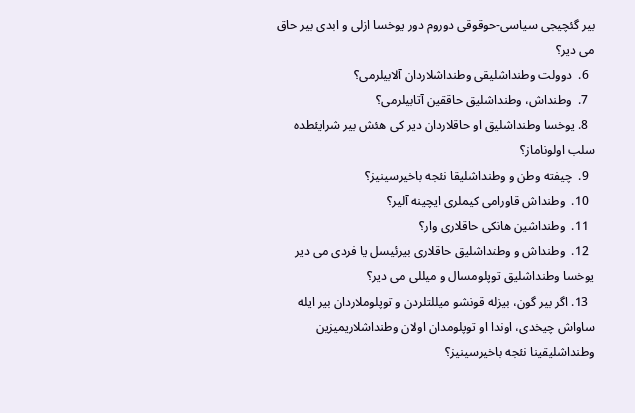بیر گئچیجی سیاسی-حوقوقی دوروم دور یوخسا ازلی و ابدی بیر حاق می دیر؟
  6.  دوولت وطنداشلیقی وطنداشلاردان آلابیلرمی؟
  7.  وطنداش، وطنداشلیق حاققین آتابیلرمی؟
  8. یوخسا وطنداشلیق او حاقلاردان دیر کی هئش بیر شرایئطده سلب اولوناماز؟
  9.  چیفته وطن و وطنداشلیقا نئجه باخیرسینیز؟
  10.  وطنداش قاورامی کیملری ایچینه آلیر؟
  11.  وطنداشین هانکی حاقلاری وار؟
  12.  وطنداش و وطنداشلیق حاقلاری بیرئیسل یا فردی می دیر یوخسا وطنداشلیق توپلومسال و میللی می دیر؟
  13. اگر بیر گون، بیزله قونشو میللتلردن و توپلوملاردان بیر ایله ساواش چیخدی، اوندا او توپلومدان اولان وطنداشلاریمیزین وطنداشلیقینا نئجه باخیرسینیز؟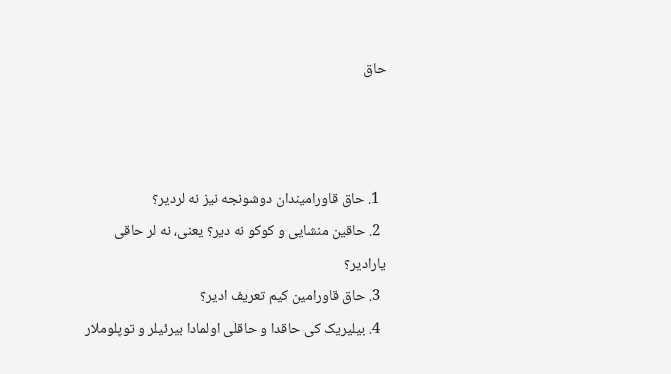حاق



  1. حاق قاورامیندان دوشونجه نیز نه لردیر؟
  2. حاقین منشایی و کوکو نه دیر؟ یعنی، نه لر حاقی یارادیر؟
  3. حاق قاورامین کیم تعریف ادیر؟
  4. بیلیریک کی حاقدا و حاقلی اولمادا بیرئیلر و توپلوملار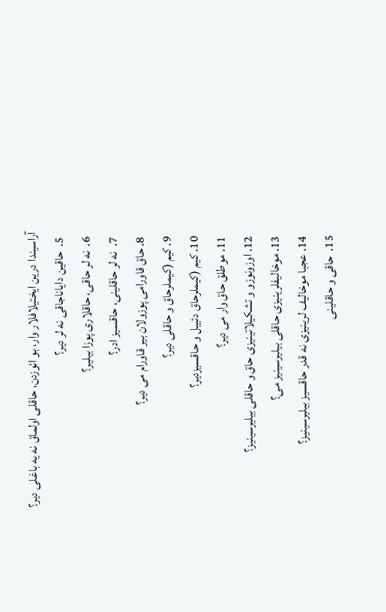آراسیندا درین ایختیلافلار وار، بو ائوزدن، حاقلی اولماق نه یه باغلی دیر؟
  5.  حاقین دایاناجاقی نه لر دیر؟
  6.  نه لر حاقی، حاقلاری پوزا بیلیر؟
  7.  نه لر حاقلینی، حاقسیز ادر؟
  8. حاق قاورامی پوزولان بیر قاورام می دیر؟
  9. کیم (کیملرحاق و حاقلی دیر؟
  10. کیم (کیملرحاق دئییل و حاقسیزدیر؟
  11. موطلق حاق وار می دیر؟
  12. اوزونوزو و تشکیلاتینیزی حاق و حاقلی بیلیرسینیز؟
  13. موخالیفلرینیزی حاقلی بیلیرسینیز می؟
  14. عجبا موخالیف لرینیزی نه قدر حاقسیز بیلیرسینیز؟
  15.  حاقی و حاقلینی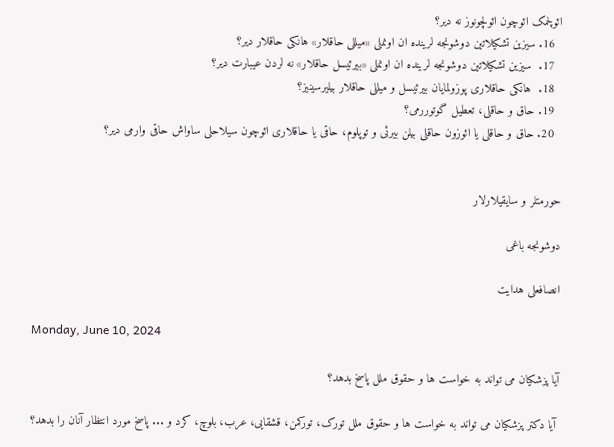ائولچمک ائوچون ائولچونوز نه دیر؟
  16. سیزین تشکیلاتین دوشونجه لرینده ان اونملی «میللی حاقلار» هانکی حاقلار دیر؟
  17.  سیزین تشکیلاتین دوشونجه لرینده ان اونملی «بیرئیسل حاقلار» نه لردن عیبارت دیر؟
  18.  هانکی حاقلاری پوزولمایان بیرئیسل و میللی حاقلار بیلیرسینیز؟
  19. حاق و حاقلی، تعطیل گوتوررمی؟
  20. حاق و حاقلی یا ائوزون حاقلی بیلن بیرئی و توپلوم، حاقی یا حاقلاری ائوچون سیلاحلی ساواش حاقی وارمی دیر؟


حورمتلر و سایقیلارلار

دوشونجه باغی

انصافعلی هدایت

Monday, June 10, 2024

آیا پزشکیان می تواند به خواست ها و حقوق ملل پاسخ بدهد؟

 آیا دکتر پزشکیان می تواند به خواست ها و حقوق ملل تورک، تورکمن، قشقایی، عرب، بلوچ، کرد و ... پاسخ مورد انتظار آنان را بدهد؟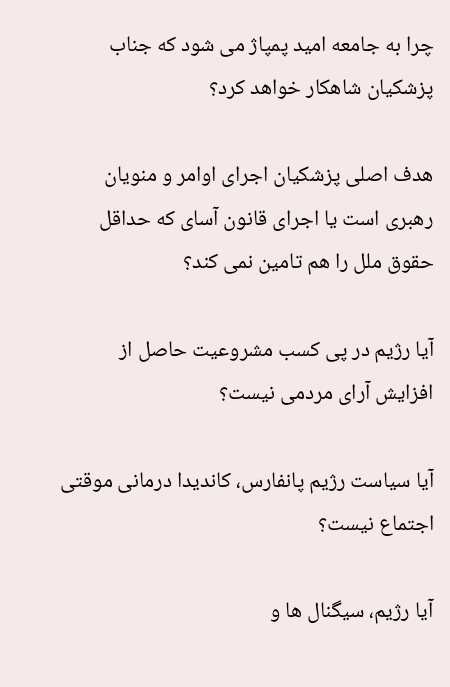چرا به جامعه امید پمپاژ می شود که جناب پزشکیان شاهکار خواهد کرد؟

هدف اصلی پزشکیان اجرای اوامر و منویان رهبری است یا اجرای قانون آسای که حداقل حقوق ملل را هم تامین نمی کند؟

آیا رژیم در پی کسب مشروعیت حاصل از افزایش آرای مردمی نیست؟

آیا سیاست رژیم پانفارس، کاندیدا درمانی موقتی اجتماع نیست؟

آیا رژیم، سیگنال ها و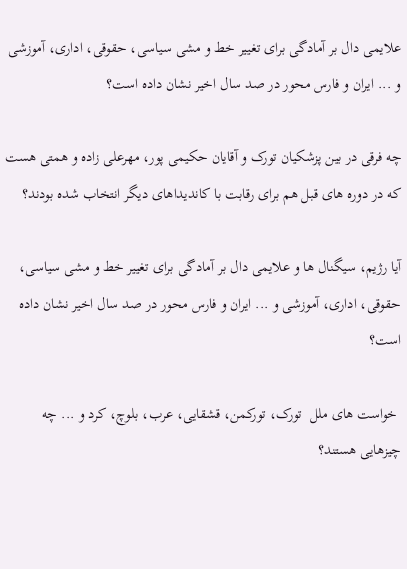علایمی دال بر آمادگی برای تغییر خط و مشی سیاسی، حقوقی، اداری، آموزشی و ... ایران و فارس محور در صد سال اخیر نشان داده است؟

چه فرقی در بین پزشکیان تورک و آقایان حکیمی پور، مهرعلی زاده و همتی هست که در دوره های قبل هم برای رقابت با کاندیداهای دیگر انتخاب شده بودند؟

آیا رژیم، سیگنال ها و علایمی دال بر آمادگی برای تغییر خط و مشی سیاسی، حقوقی، اداری، آموزشی و ... ایران و فارس محور در صد سال اخیر نشان داده است؟

 خواست های ملل  تورک، تورکمن، قشقایی، عرب، بلوچ، کرد و ... چه چیزهایی هستند؟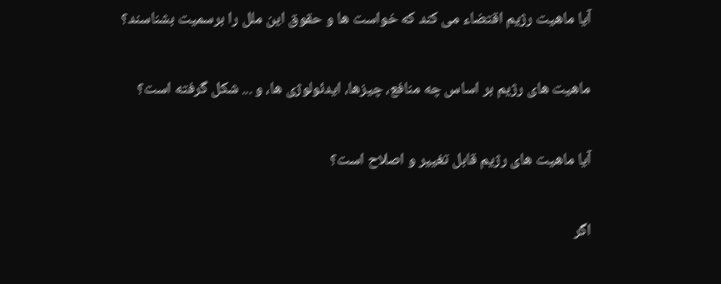آیا ماهیت رژیم اقتضاء می کند که خواست ها و حقوق این ملل را برسمیت بشناسند؟

ماهیت های رژیم بر اساس چه منافع، چیزها، ایدئولوژی ها، و ... شکل گرفته است؟

آیا ماهیت های رژیم قابل تغییر و اصلاح است؟

اگر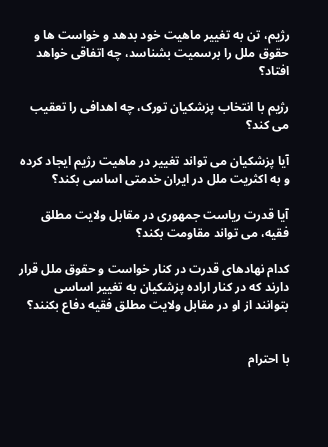رژیم، تن به تغییر ماهیت خود بدهد و خواست ها و حقوق ملل را برسمیت بشناسد، چه اتفاقی خواهد افتاد؟

رژیم با انتخاب پزشکیان تورک، چه اهدافی را تعقیب می کند؟

آیا پزشکیان می تواند تغییر در ماهیت رژیم ایجاد کرده و به اکثریت ملل در ایران خدمتی اساسی بکند؟

آیا قدرت ریاست جمهوری در مقابل ولایت مطلق فقیه، می تواند مقاومت بکند؟

کدام نهادهای قدرت در کنار خواست و حقوق ملل قرار دارند که در کنار اراده پزشکیان به تغییر اساسی بتوانند از او در مقابل ولایت مطلق فقیه دفاع بکنند؟


با احترام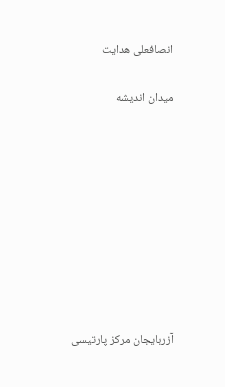انصافعلی هدایت

میدان اندیشه









آزربایجان مرکز پارتیسی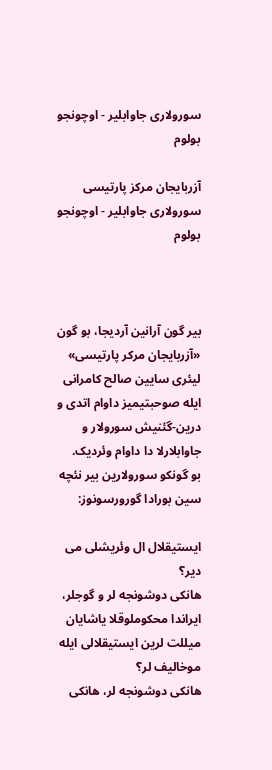سورولاری جاوابلیر - اوچونجو بولوم

آزربایجان مرکز پارتیسی سورولاری جاوابلیر - اوچونجو بولوم



بیر گون آرانین آردیجا، بو گون «آزربایجان مرکر پارتیسی» لیئری سایین صالح کامرانی ایله صوحبتیمیز داوام اتدی و درین-گئنیش سورولار و جاوابلارلا دا داوام وئردیک.
بو گونکو سورولارین بیر نئچه سین بورادا گورورسونوز:

ایستیقلال ال وئریشلی می دیر؟
هانکی دوشونجه لر و گوجلر، ایراندا محکوملوقلا یاشایان میللت لرین ایستیقلالی ایله موخالیف لر؟
هانکی دوشونجه لر، هانکی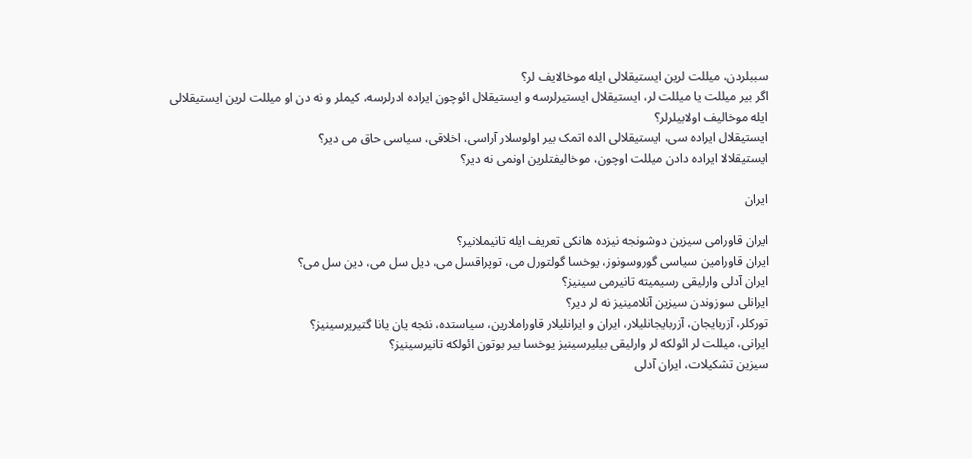سببلردن، میللت لرین ایستیقلالی ایله موخالایف لر؟
اگر بیر میللت یا میللت لر، ایستیقلال ایستیرلرسه و ایستیقلال ائوچون ایراده ادرلرسه، کیملر و نه دن او میللت لرین ایستیقلالی ایله موخالیف اولابیلرلر؟
ایستیقلال ایراده سی، ایستیقلالی الده اتمک بیر اولوسلار آراسی، اخلاقی، سیاسی حاق می دیر؟
ایستیقلالا ایراده دادن میللت اوچون، موخالیفتلرین اونمی نه دیر؟

ایران

ایران قاورامی سیزین دوشونجه نیزده هانکی تعریف ایله تانیملانیر؟
ایران قاورامین سیاسی گوروسونوز، یوخسا گولتورل می، توپراقسل می، دیل سل می، دین سل می؟
ایران آدلی وارلیقی رسیمیته تانیرمی سینیز؟
ایرانلی سوزوندن سیزین آنلامینیز نه لر دیر؟
تورکلر، آزربایجان، آزربایجانلیلار، ایران و ایرانلیلار قاوراملارین، سیاستده، نئجه یان یانا گتیریرسینیز؟
ایرانی، میللت لر ائولکه لر وارلیقی بیلیرسینیز یوخسا بیر بوتون ائولکه تانیرسینیز؟
سیزین تشکیلات، ایران آدلی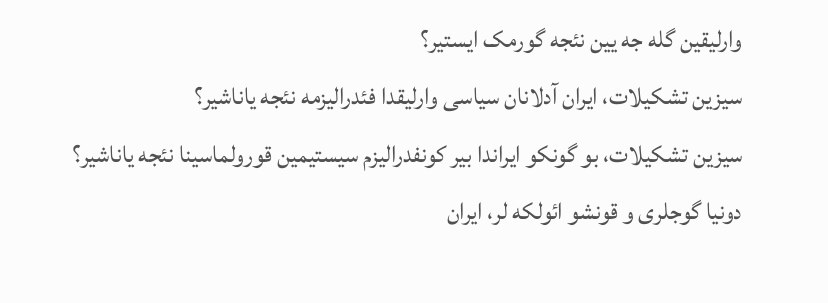وارلیقین گله جه یین نئجه گورمک ایستیر؟
سیزین تشکیلات، ایران آدلانان سیاسی وارلیقدا فئدرالیزمه نئجه یاناشیر؟
سیزین تشکیلات، بو گونکو ایراندا بیر کونفدرالیزم سیستیمین قورولماسینا نئجه یاناشیر؟
دونیا گوجلری و قونشو ائولکه لر، ایران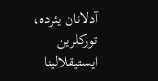آدلانان یئرده، تورکلرین ایستیقلالینا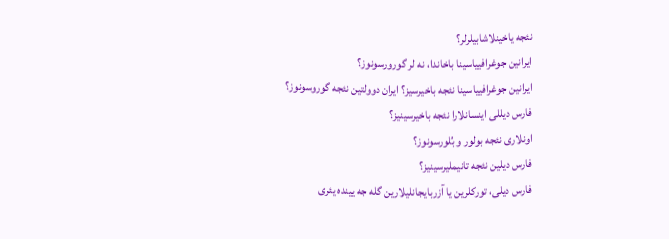نئجه یاخینلاشابیلرلر؟
ایرانین جوغرافییاسینا باخاندا، نه لر گورورسونوز؟
ایرانین جوغرافییاسینا نئجه باخیرسیز؟ ایران دوولتین نئجه گوروسونوز؟
فارس دیللی اینسانلارا نئجه باخیرسینیز؟
اونلاری نئجه بولور و بُلورسونوز؟
فارس دیلین نئجه تانیملیرسینیز؟
فارس دیلی، تورکلرین یا آزربایجانلیلارین گله جه یینده یئری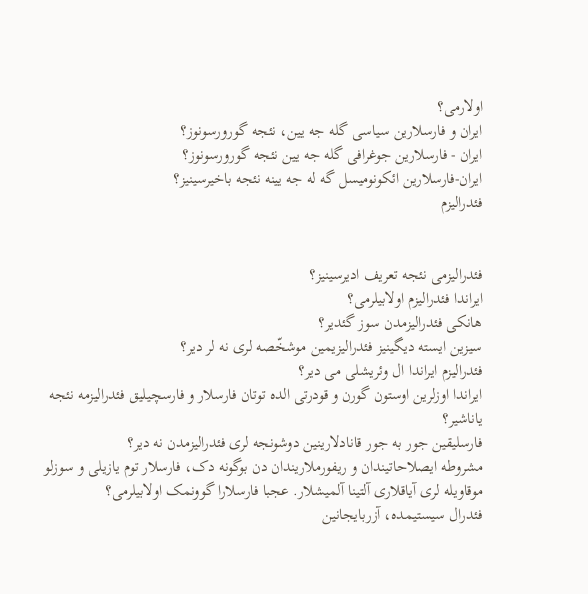اولارمی؟
ایران و فارسلارین سیاسی گله جه یین، نئجه گورورسونوز؟
ایران - فارسلارین جوغرافی گله جه یین نئجه گورورسونوز؟
ایران-فارسلارین ائکونومیسل گه له جه یینه نئجه باخیرسینیز؟
فئدرالیزم


فئدرالیزمی نئجه تعریف ادیرسینیز؟
ایراندا فئدرالیزم اولابیلرمی؟
هانکی فئدرالیزمدن سوز گئدیر؟
سیزین ایسته دیگینیز فئدرالیزیمین موشخّصه لری نه لر دیر؟
فئدرالیزم ایراندا ال وئریشلی می دیر؟
ایراندا اوزلرین اوستون گورن و قودرتی الده توتان فارسلار و فارسچیلیق فئدرالیزمه نئجه یاناشیر؟
فارسلیقین جور به جور قانادلارینین دوشونجه لری فئدرالیزمدن نه دیر؟
مشروطه ایصلاحاتیندان و ریفورملاریندان دن بوگونه دک، فارسلار توم یازیلی و سوزلو موقاویله لری آیاقلاری آلتینا آلمیشلار. عجبا فارسلارا گوونمک اولابیلرمی؟
فئدرال سیستیمده، آزربایجانین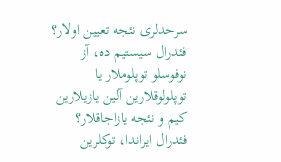سرحدلری نئجه تعیین اولار؟
فئدرال سیستیم ده، آز نوفوسلو توپلوملار یا توپلولوقلارین آلین یازیلارین کیم و نئجه یازاجاقلار؟
فئدرال ایراندا، توکلرین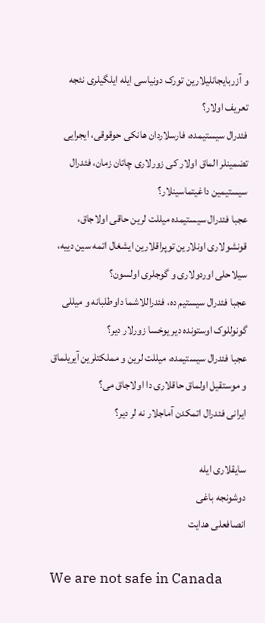و آزربایجانلیلارین تورک دونیاسی ایله ایلگیلری نئجه تعریف اولار؟
فئدرال سیستیمده، فارسلاردان هانکی حوقوقی، ایجرایی تضمینلر الماق اولار کی زورلاری چاتان زمان، فئدرال سیستیمین داغیتماسینلار؟
عجبا فئدرال سیستیمده میللت لرین حاقی اولاجاق، قونشولاری اونلارین توپراقلارین ایشغال اتمه سین دییه، سیلاحلی اوردولاری و گوجلری اولسون؟
عجبا فئدرال سیستیم ده، فئدراللاشما داوطلبانه و میللی گونوللوک اوستونده دیر یوخسا زورلار دیر؟
عجبا فئدرال سیستیمده، میللت لرین و مملکتلرین آیریلماق و موستقیل اولماق حاقلاری دا اولاجاق می؟
ایرانی فئدرال اتمکدن آماجلار نه لر دیر؟

سایقلاری ایله
دوشونجه باغی
انصافعلی هدایت

We are not safe in Canada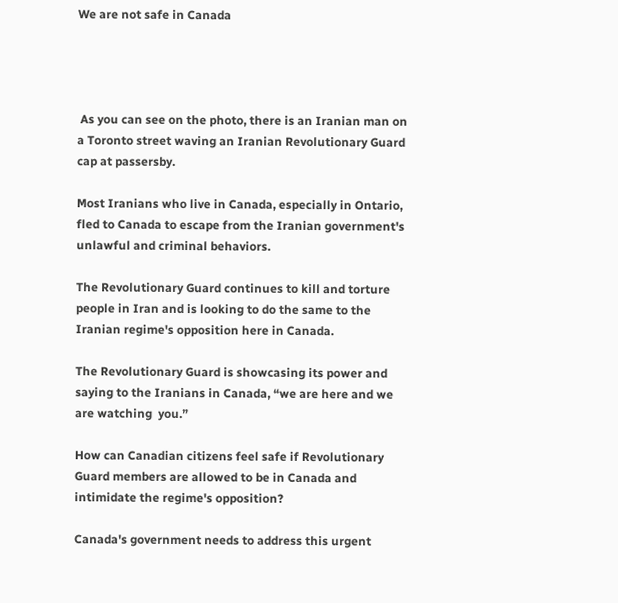We are not safe in Canada




 As you can see on the photo, there is an Iranian man on a Toronto street waving an Iranian Revolutionary Guard cap at passersby.

Most Iranians who live in Canada, especially in Ontario, fled to Canada to escape from the Iranian government's unlawful and criminal behaviors.

The Revolutionary Guard continues to kill and torture people in Iran and is looking to do the same to the Iranian regime's opposition here in Canada.

The Revolutionary Guard is showcasing its power and saying to the Iranians in Canada, “we are here and we are watching  you.”

How can Canadian citizens feel safe if Revolutionary Guard members are allowed to be in Canada and intimidate the regime's opposition?

Canada's government needs to address this urgent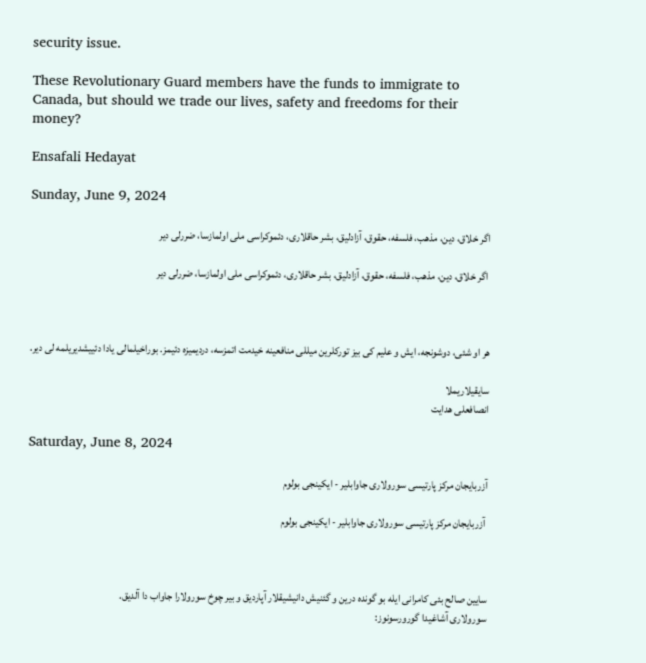security issue.

These Revolutionary Guard members have the funds to immigrate to Canada, but should we trade our lives, safety and freedoms for their money?

Ensafali Hedayat

Sunday, June 9, 2024

اگر خلاق، دین، مذهب، فلسفه، حقوق، آزادلیق، بشر حاقلاری، دئموکراسی ملی اولمازسا، ضررلی دیر

 اگر خلاق، دین، مذهب، فلسفه، حقوق، آزادلیق، بشر حاقلاری، دئموکراسی ملی اولمازسا، ضررلی دیر



هر او شئی، دوشونجه، ایش و علیم کی بیز تورکلرین میللی منافعینه خیدمت اتمزسه، دردیمیزه دئیمز. بوراخیلمالی یادا دئییشدیریلمه لی دیر.

سایقیلاریملا
انصافعلی هدایت

Saturday, June 8, 2024

آزربایجان مرکز پارتیسی سورولاری جاوابلیر - ایکینجی بولوم

 آزربایجان مرکز پارتیسی سورولاری جاوابلیر - ایکینجی بولوم



سایین صالح بئی کامرانی ایله بو گونده درین و گئنیش دانیشیقلار آپاردیق و بیر چوخ سورولارا جاواب دا آلدیق.
سورولاری آشاغیدا گورورسونوز: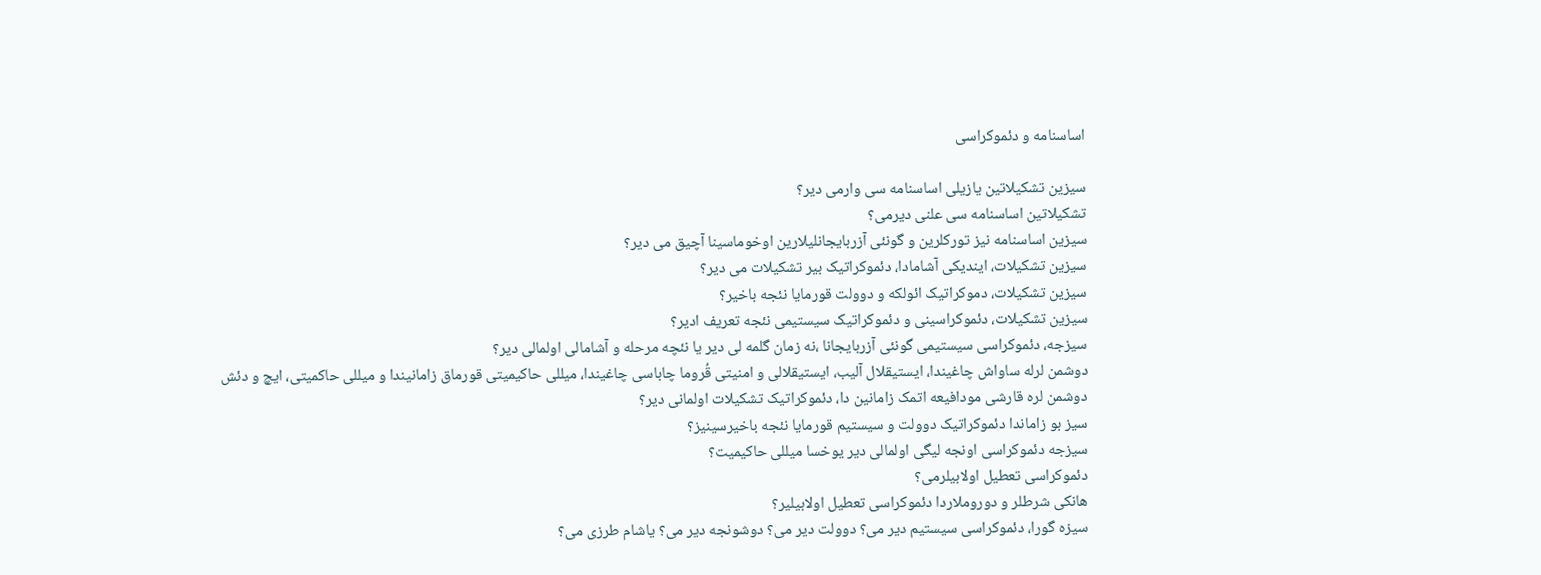اساسنامه و دئموکراسی

سیزین تشکیلاتین یازیلی اساسنامه سی وارمی دیر؟
تشکیلاتین اساسنامه سی علنی دیرمی؟
سیزین اساسنامه نیز تورکلرین و گونئی آزربایجانلیلارین اوخوماسینا آچیق می دیر؟
سیزین تشکیلات، ایندیکی آشامادا، دئموکراتیک بیر تشکیلات می دیر؟
سیزین تشکیلات، دموکراتیک ائولکه و دوولت قورمایا نئجه باخیر؟
سیزین تشکیلات، دئموکراسینی و دئموکراتیک سیستیمی نئجه تعریف ادیر؟
سیزجه، دئموکراسی سیستیمی گونئی آزربایجانا ،نه زمان گلمه لی دیر یا نئچه مرحله و آشامالی اولمالی دیر؟
دوشمن لرله ساواش چاغیندا، ایستیقلال آلیب، ایستیقلالی و امنیتی قُروما چاباسی چاغیندا، میللی حاکیمیتی قورماق زامانیندا و میللی حاکمیتی، ایچ و دئش دوشمن لره قارشی مودافیعه اتمک زامانین دا، دئموکراتیک تشکیلات اولمانی دیر؟
سیز بو زاماندا دئموکراتیک دوولت و سیستیم قورمایا نئجه باخیرسینیز؟
سیزجه دئموکراسی اونجه لیگی اولمالی دیر یوخسا میللی حاکیمیت؟
دئموکراسی تعطیل اولابیلرمی؟
هانکی شرطلر و دوروملاردا دئموکراسی تعطیل اولابیلیر؟
سیزه گورا، دئموکراسی سیستیم دیر می؟ دوولت دیر می؟ دوشونجه دیر می؟ یاشام طرزی می؟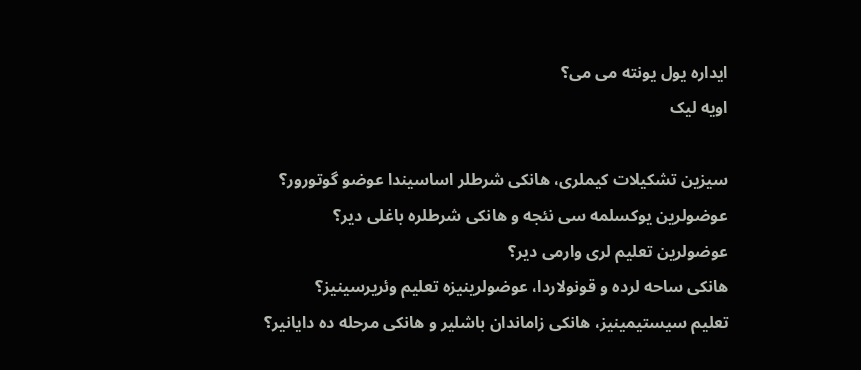ایداره یول یونته می می؟
اویه لیک

سیزین تشکیلات کیملری، هانکی شرطلر اساسیندا عوضو گوتورور؟
عوضولرین یوکسلمه سی نئجه و هانکی شرطلره باغلی دیر؟
عوضولرین تعلیم لری وارمی دیر؟
هانکی ساحه لرده و قونولاردا، عوضولرینیزه تعلیم وئریرسینیز؟
تعلیم سیستیمینیز، هانکی زاماندان باشلیر و هانکی مرحله ده دایانیر؟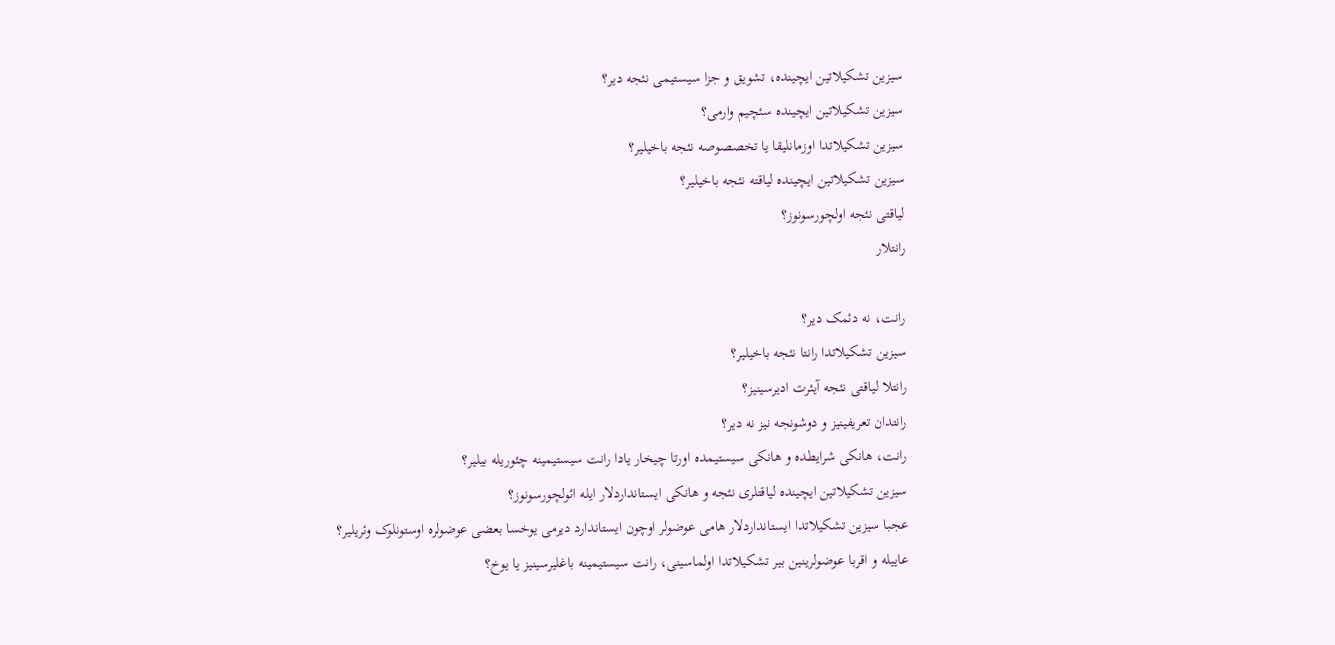سیزین تشکیلاتین ایچینده، تشویق و جزا سیستیمی نئجه دیر؟
سیزین تشکیلاتین ایچینده سئچیم وارمی؟
سیزین تشکیلاتدا اوزمانلیقا یا تخصصوصه نئجه باخیلیر؟
سیزین تشکیلاتین ایچینده لیاقته نئجه باخیلیر؟
لیاقتی نئجه اولچورسونوز؟
رانتلار

رانت، نه دئمک دیر؟
سیزین تشکیلاتدا رانتا نئجه باخیلیر؟
رانتلا لیاقتی نئجه آیئرت ادیرسینیز؟
رانتدان تعریفینیز و دوشونجه نیز نه دیر؟
رانت، هانکی شرایطده و هانکی سیستیمده اورتا چیخار یادا رانت سیستیمینه چئوریله بیلیر؟
سیزین تشکیلاتین ایچینده لیاقتلری نئجه و هانکی ایستانداردلار ایله ائولچورسونوز؟
عجبا سیزین تشکیلاتدا ایستانداردلار هامی عوضولر اوچون ایستاندارد دیرمی یوخسا بعضی عوضولره اوستونلوک وئریلیر؟
عاییله و اقربا عوضولرینین بیر تشکیلاتدا اولماسینی، رانت سیستیمینه باغلیرسینیز یا یوخ؟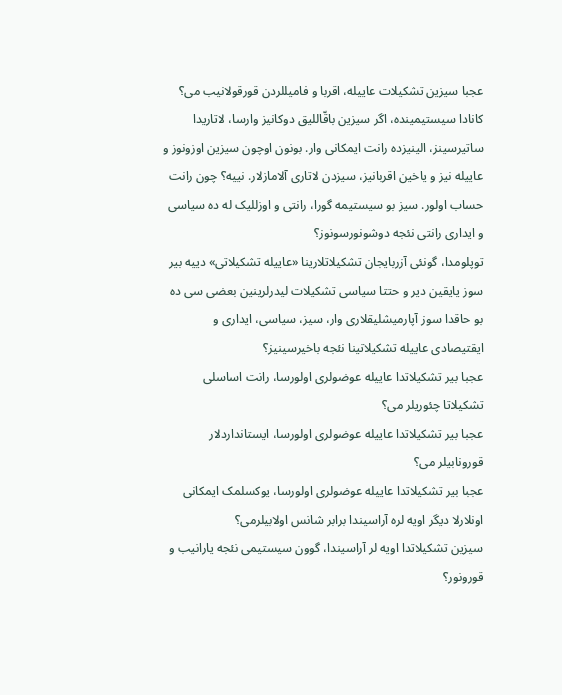عجبا سیزین تشکیلات عاییله، اقربا و فامیللردن قورقولانیب می؟
کانادا سیستیمینده، اگر سیزین باقّاللیق دوکانیز وارسا، لاتاریدا ساتیرسینز، الینیزده رانت ایمکانی وار. بونون اوچون سیزین اوزونوز و عاییله نیز و یاخین اقربانیز، سیزدن لاتاری آلامازلار. نییه؟ چون رانت حساب اولور. سیز بو سیستیمه گورا، رانتی و اوزللیک له ده سیاسی و ایداری رانتی نئجه دوشونورسونوز؟
توپلومدا، گونئی آزربایجان تشکیلاتلارینا «عاییله تشکیلاتی» دییه بیر سوز یایقین دیر و حتتا سیاسی تشکیلات لیدرلرینین بعضی سی ده بو حاقدا سوز آپارمیشلیقلاری وار، سیز، سیاسی، ایداری و ایقتیصادی عاییله تشکیلاتینا نئجه باخیرسینیز؟
عجبا بیر تشکیلاتدا عاییله عوضولری اولورسا، رانت اساسلی تشکیلاتا چئوریلر می؟
عجبا بیر تشکیلاتدا عاییله عوضولری اولورسا، ایستانداردلار قورونابیلر می؟
عجبا بیر تشکیلاتدا عاییله عوضولری اولورسا، یوکسلمک ایمکانی اونلارلا دیگر اویه لره آراسیندا برابر شانس اولابیلرمی؟
سیزین تشکیلاتدا اویه لر آراسیندا، گوون سیستیمی نئجه یارانیب و قورونور؟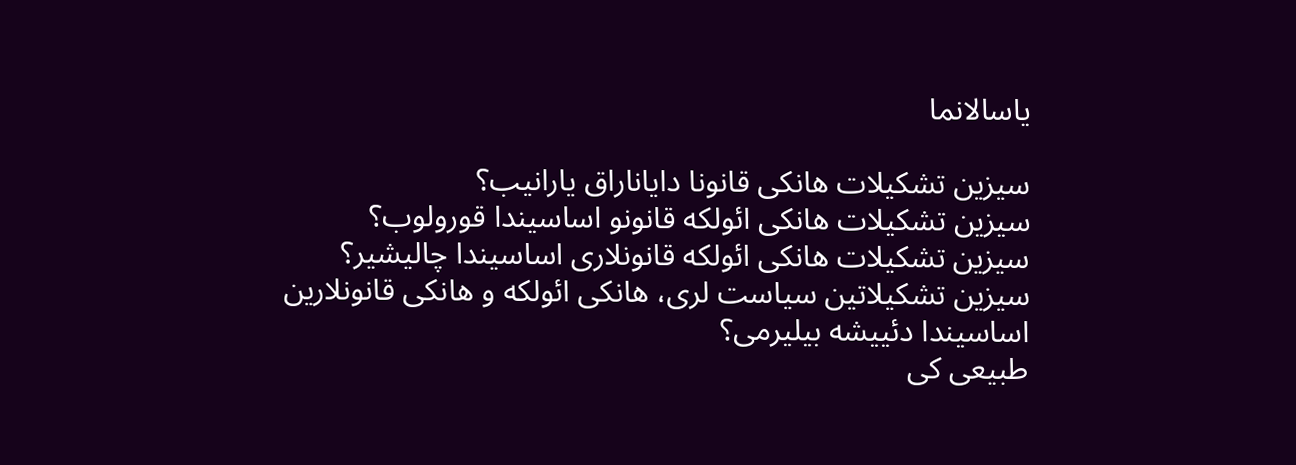یاسالانما

سیزین تشکیلات هانکی قانونا دایاناراق یارانیب؟
سیزین تشکیلات هانکی ائولکه قانونو اساسیندا قورولوب؟
سیزین تشکیلات هانکی ائولکه قانونلاری اساسیندا چالیشیر؟
سیزین تشکیلاتین سیاست لری، هانکی ائولکه و هانکی قانونلارین اساسیندا دئییشه بیلیرمی؟
طبیعی کی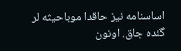اساسنامه نیز حاقدا موباحیثه لر گئده جاق. اونون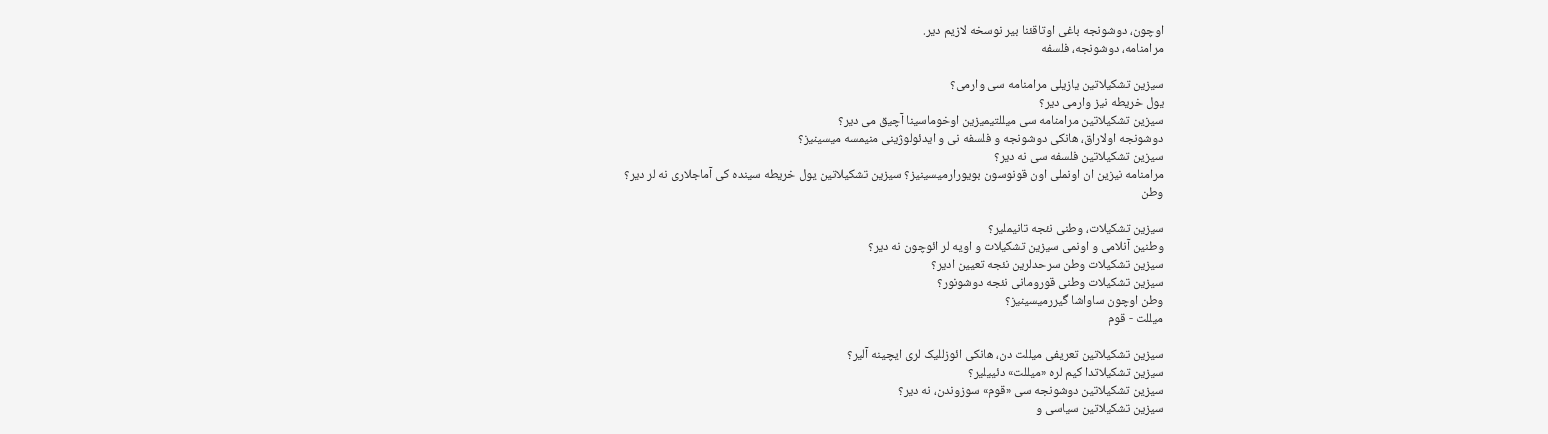اوچون، دوشونجه باغی اوتاقئنا بیر نوسخه لازیم دیر.
مرامنامه، دوشونجه، فلسفه

سیزین تشکیلاتین یازیلی مرامنامه سی وارمی؟
یول خریطه نیز وارمی دیر؟
سیزین تشکیلاتین مرامنامه سی میللتیمیزین اوخوماسینا آچیق می دیر؟
دوشونجه اولاراق، هانکی دوشونجه و فلسفه نی و ایدئولوژینی منیمسه میسینیز؟
سیزین تشکیلاتین فلسفه سی نه دیر؟
مرامنامه نیزین ان اونملی اون قونوسون بویورارمیسینیز؟ سیزین تشکیلاتین یول خریطه سینده کی آماجلاری نه لر دیر؟
وطن

سیزین تشکیلات، وطنی نئجه تانیملیر؟
وطنین آنلامی و اونمی سیزین تشکیلات و اویه لر ائوچون نه دیر؟
سیزین تشکیلات وطن سرحدلرین نئجه تعیین ادیر؟
سیزین تشکیلات وطنی قورومانی نئجه دوشونور؟
وطن اوچون ساواشا گیررمیسینیز؟
میللت - قوم

سیزین تشکیلاتین تعریفی میللت دن، هانکی ائوزللیک لری ایچینه آلیر؟
سیزین تشکیلاتدا کیم لره «میللت» دئییلیر؟
سیزین تشکیلاتین دوشونجه سی «قوم» سوزوندن، نه دیر؟
سیزین تشکیلاتین سیاسی و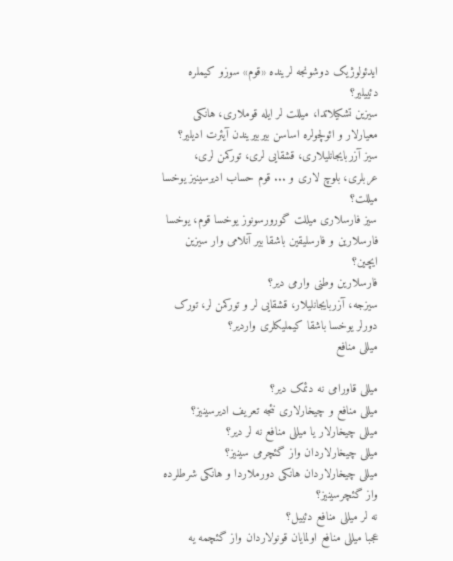ایدئولوژیک دوشونجه لرینده «قوم» سوزو کیملره دئییلیر؟
سیزین تشکیلاتدا، میللت لر ایله قوملاری، هانکی معیارلار و ائولچولره اساسن بیربیریندن آیئرت ادیلیر؟
سیز آزربایجانلیلاری، قشقایی لری، تورکمن لری، عربلری، بلوچ لاری و ... قوم حساب ادیرسینیز یوخسا میللت؟
سیز فارسلاری میللت گورورسونوز یوخسا قوم، یوخسا فارسلارین و فارسلیقین باشقا بیر آنلامی وار سیزین ایچین؟
فارسلارین وطنی وارمی دیر؟
سیزجه، آزربایجانلیلار، قشقایی لر و تورکمن لر، تورک دورلر یوخسا باشقا کیملیکلری واردیر؟
میللی منافع

میللی قاورامی نه دئمک دیر؟
میللی منافع و چیخارلاری نئجه تعریف ادیرسینیز؟
میللی چیخارلار یا میللی منافع نه لر دیر؟
میللی چیخارلاردان واز گئچرمی سینیز؟
میللی چیخارلاردان هانکی دورملاردا و هانکی شرطلرده واز گئچرسینیز؟
نه لر میللی منافع دئییل؟
عجبا میللی منافع اولمایان قونولاردان واز گئچمه یه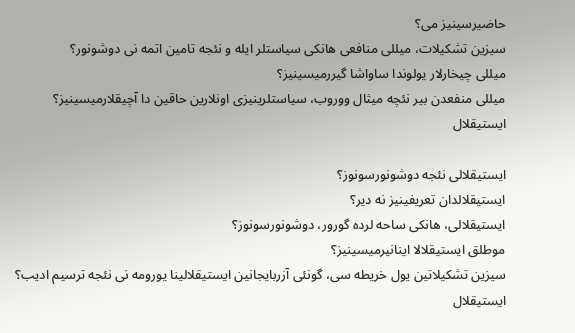حاضیرسینیز می؟
سیزین تشکیلات، میللی منافعی هانکی سیاستلر ایله و نئجه تامین اتمه نی دوشونور؟
میللی چیخارلار یولوندا ساواشا گیررمیسینیز؟
میللی منفعدن بیر نئچه میثال ووروب، سیاستلرینیزی اونلارین حاقین دا آچیقلارمیسینیز؟
ایستیقلال

ایستیقلالی نئجه دوشونورسونوز؟
ایستیقلالدان تعریفینیز نه دیر؟
ایستیقلالی، هانکی ساحه لرده گورور، دوشونورسونوز؟
موطلق ایستیقلالا اینانیرمیسینیز؟
سیزین تشکیلاتین یول خریطه سی، گونئی آزربایجانین ایستیقلالینا یورومه نی نئجه ترسیم ادیب؟
ایستیقلال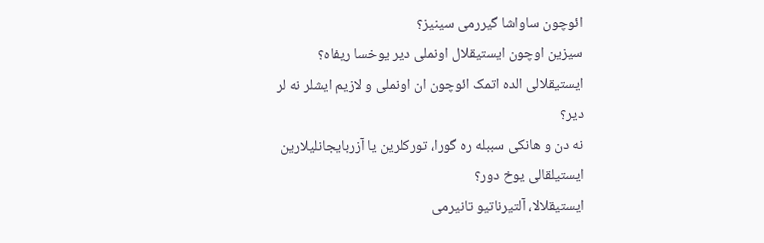ائوچون ساواشا گیررمی سینیز؟
سیزین اوچون ایستیقلال اونملی دیر یوخسا ریفاه؟
ایستیقلالی الده اتمک ائوچون ان اونملی و لازیم ایشلر نه لر دیر؟
نه دن و هانکی سببله ره گورا، تورکلرین یا آزربایجانلیلارین ایستیلقالی یوخ دور؟
ایستیقلالا، آلتیرناتیو تانیرمی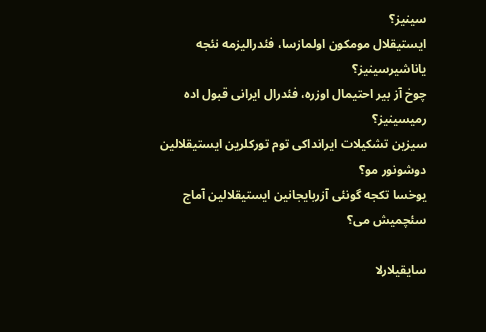سینیز؟
ایستیقلال مومکون اولمازسا، فئدرالیزمه نئجه یاناشیرسینیز؟
چوخ آز بیر احتیمال اوزره، فئدرال ایرانی قبول اده رمیسینیز؟
سیزین تشکیلات ایرانداکی توم تورکلرین ایستیقلالین دوشونور مو؟
یوخسا تکجه گونئی آزربایجانین ایستیقلالین آماج سئچمیش می؟

سایقیلارلا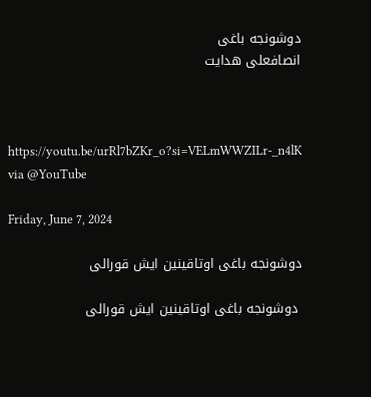دوشونجه باغی
انصافعلی هدایت



https://youtu.be/urRl7bZKr_o?si=VELmWWZILr-_n4lK via @YouTube

Friday, June 7, 2024

دوشونجه باغی اوتاقینین ایش قورالی

 دوشونجه باغی اوتاقینین ایش قورالی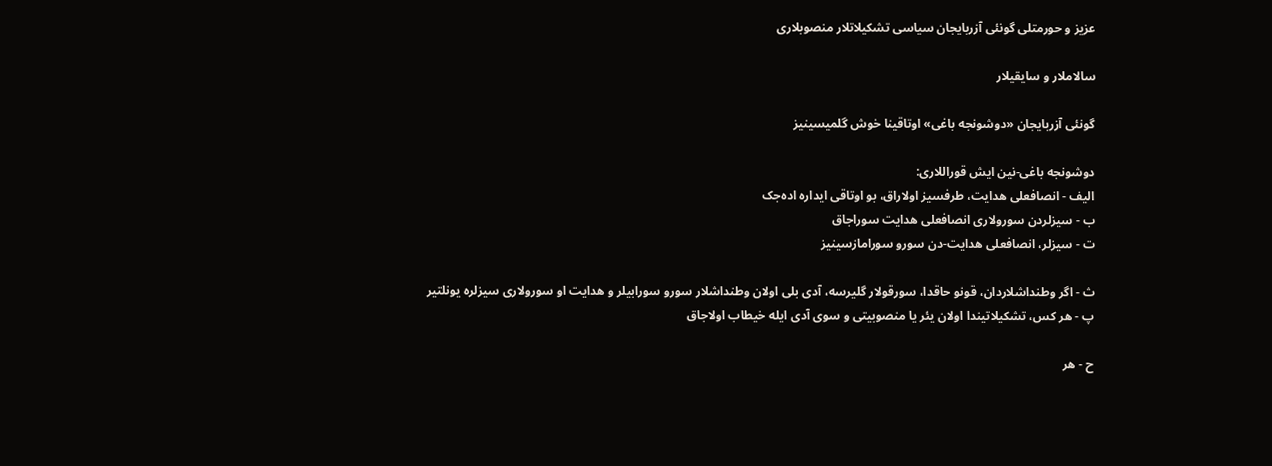عزیز و حورمتلی گونئی آزربایجان سیاسی تشکیلاتلار منصوبلاری

سالاملار و سایقیلار

گونئی آزربایجان «دوشونجه باغی» اوتاقینا خوش گلمیسینیز

دوشونجه باغی-نین ایش قوراللاری:
الیف - انصافعلی هدایت، طرفسیز اولاراق، بو اوتاقی ایداره اده‌جک
ب - سیزلردن سورولاری انصافعلی هدایت سوراجاق
ت - سیزلر، انصافعلی هدایت-دن سورو سورامازسینیز

ث - اگر وطنداشلاردان، قونو حاقدا، سورقولار گلیرسه، آدی بلی اولان وطنداشلار سورو سورابیلر و هدایت او سورولاری سیزلره یونلتیر
پ - هر کس، تشکیلاتیندا اولان یئر یا منصوبیتی و سوی آدی ایله خیطاب اولاجاق

ح - هر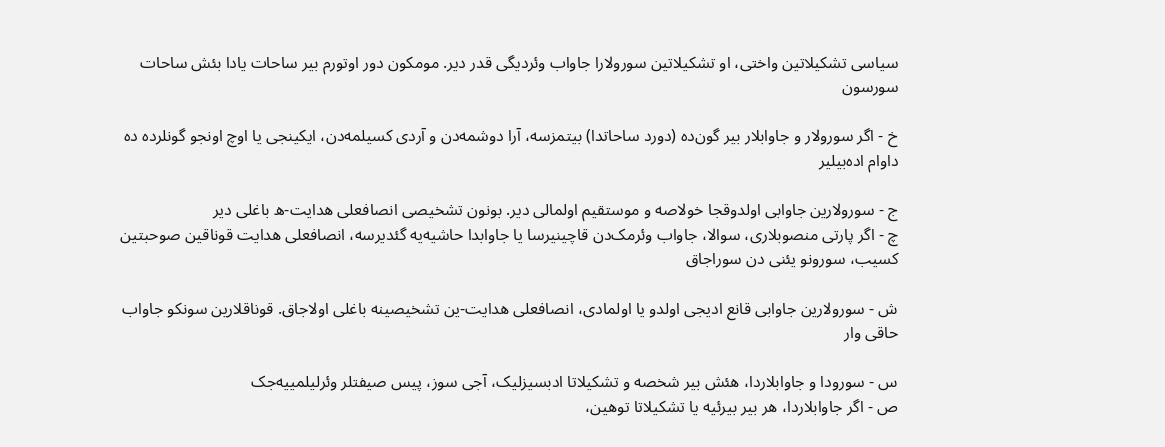سیاسی تشکیلاتین واختی، او تشکیلاتین سورولارا جاواب وئردیگی قدر دیر. مومکون دور اوتورم بیر ساحات یادا بئش ساحات سورسون

خ - اگر سورولار و جاوابلار بیر گون‌ده (دورد ساحاتدا) بیتمزسه، آرا دوشمه‌دن و آردی کسیلمه‌دن، ایکینجی یا اوچ اونجو گونلرده ده داوام اده‌بیلیر

ج - سورولارین جاوابی اولدوقجا خولاصه و موستقیم اولمالی دیر. بونون تشخیصی انصافعلی هدایت-ه باغلی دیر
چ - اگر پارتی منصوبلاری، سوالا، جاواب وئرمک‌دن قاچینیرسا یا جاوابدا حاشیه‌یه گئدیرسه، انصافعلی هدایت قوناقین صوحبتین کسیب، سورونو یئنی دن سوراجاق

ش - سورولارین جاوابی قانع ادیجی اولدو یا اولمادی، انصافعلی هدایت-ین تشخیصینه باغلی اولاجاق. قوناقلارین سونکو جاواب حاقی وار

س - سورودا و جاوابلاردا، هئش بیر شخصه و تشکیلاتا ادبسیزلیک، آجی سوز، پیس صیفتلر وئرلیلمییه‌جک
ص - اگر جاوابلاردا، هر بیر بیرئیه یا تشکیلاتا توهین،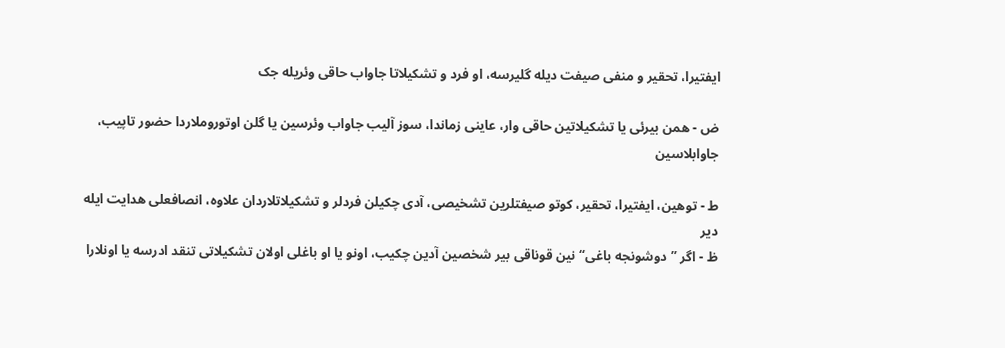ایفتیرا، تحقیر و منفی صیفت دیله گلیرسه، او فرد و تشکیلاتا جاواب حاقی وئریله جک

ض - همن بیرئی یا تشکیلاتین حاقی وار، عاینی زماندا، سوز آلیب جاواب وئرسین یا گلن اوتوروملاردا حضور تاپیب، جاوابلاسین

ط - توهین، ایفتیرا، تحقیر، کوتو صیفتلرین تشخیصی، آدی چکیلن فردلر و تشکیلاتلاردان علاوه، انصافعلی هدایت ایله دیر
ظ - اگر ”دوشونجه باغی“نین قوناقی بیر شخصین آدین چکیب، اونو یا او باغلی اولان تشکیلاتی تنقد ادرسه یا اونلارا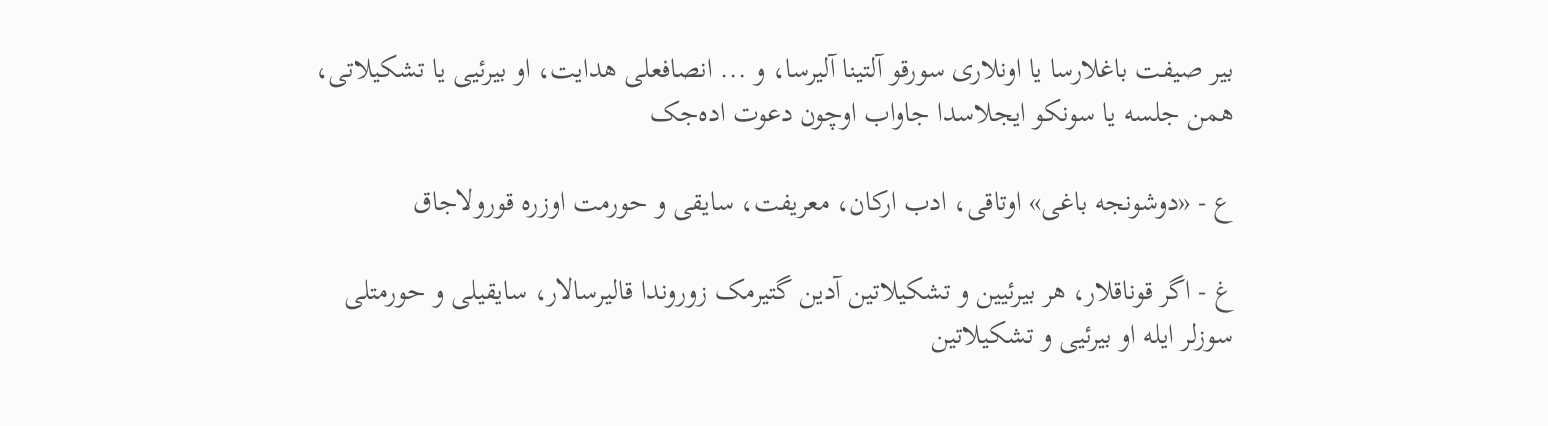بیر صیفت باغلارسا یا اونلاری سورقو آلتینا آلیرسا، و ... انصافعلی هدایت، او بیرئیی یا تشکیلاتی، همن جلسه یا سونکو ایجلاسدا جاواب اوچون دعوت اده‌جک

ع - «دوشونجه باغی» اوتاقی، ادب ارکان، معریفت، سایقی و حورمت اوزره قورولاجاق

غ - اگر قوناقلار، هر بیرئیین و تشکیلاتین آدین گتیرمک زوروندا قالیرسالار، سایقیلی و حورمتلی سوزلر ایله او بیرئیی و تشکیلاتین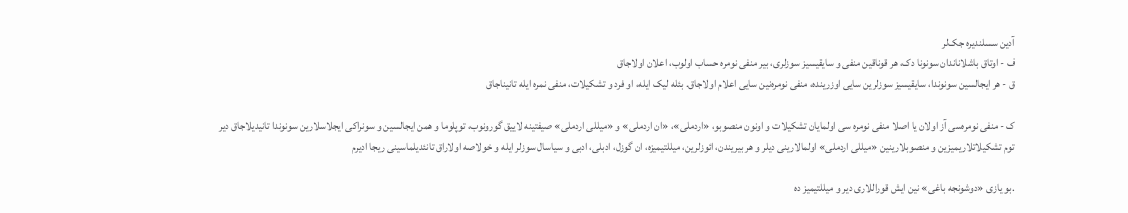آدین سسلندیره جک‌لر
ف - اوتاق باشلاناندان سونونا دک، هر قوناقین منفی و سایقیسیز سوزلری، بیر منفی نومره حساب اولوب، اعلان اولاجاق
ق - هر ایجالسین سونوندا، سایقیسیز سوزلرین سایی اوزرینده، منفی نومره‌نین سایی اعلام اولاجاق. بئله لیک ایله، او فرد و تشکیلات، منفی نمره ایله تانیناجاق

ک - منفی نومره‌سی آز اولان یا اصلا منفی نومره سی اولمایان تشکیلات و اونون منصوبو، «اردملی»، «ان اردملی» و «میللی اردملی» صیفتینه لاییق گورونوب، توپلوما و همن ایجالسین و سونراکی ایجلاسلارین سونوندا تانیدیلاجاق دیر
توم تشکیلاتلاریمیزین و منصوبلارینین «میللی اردملی» اولمالارینی دیلر و هر بیریندن، ائوزلرین، میللتیمیزه، ان گوزل، ادبلی، ادبی و سیاسال سوزلر ایله و خولاصه اولاراق تانئدیلماسینی ریجا ادیرم

.بو یازی «دوشونجه باغی» نین ایش قوراللاری دیر و میللتیمیز ده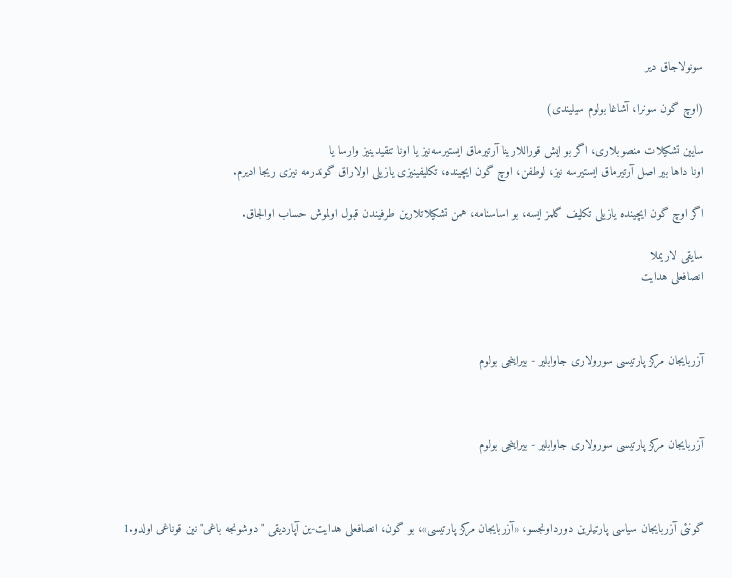سونولاجاق دیر

(اوچ گون سونرا، آشاغا بولوم سیلیندی)

سایین تشکیلات منصوبلاری، اگر بو ایش قوراللارینا آرتیرماق ایستیرسه‌نیز یا اونا تنقیدینیز وارسا یا
اونا داها بیر اصل آرتیرماق ایستیرسه نیز، لوطفن، اوچ گون ایچینده، تکلیفینیزی یازیلی اولاراق گوندرمه نیزی ریجا ادیرم.

اگر اوچ گون ایچینده یازیلی تکلیف گلمز ایسه، بو اساسنامه، همن تشکیلاتلارین طرفیندن قبول اولموش حساب اوالجاق.

سایقی لاریملا
انصافعلی هدایت



آزربایجان مرکز پارتیسی سورولاری جاوابلیر - بیراینجی بولوم



آزربایجان مرکز پارتیسی سورولاری جاوابلیر - بیراینجی بولوم



گونئی آزربایجان سیاسی پارتیلرین دورداونجسو، «آزربایجان مرکز پارتیسی»، بو گون، انصافعلی هدایت-ین آپاردیقی "دوشونجه باغی"نین قوناغی اولدو.1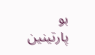بو پارتینین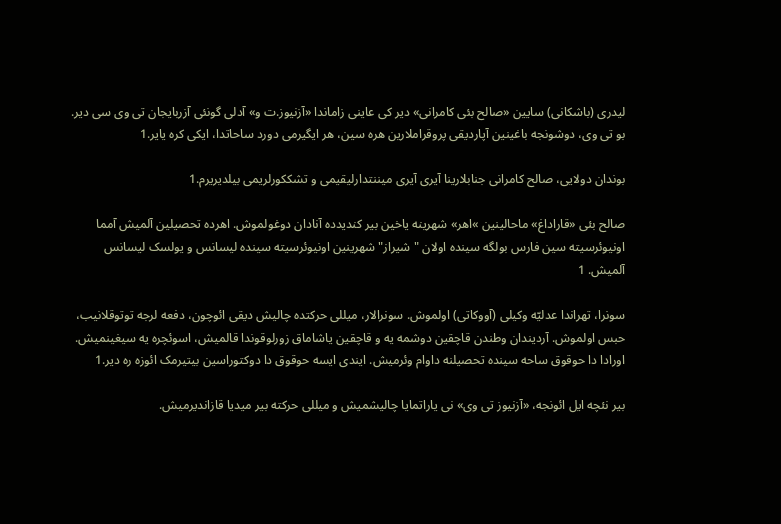لیدری (باشکانی) سایین «صالح بئی کامرانی» دیر کی عاینی زاماندا «آزنیوز.ت و» آدلی گونئی آزربایجان تی وی سی دیر. بو تی وی، دوشونجه باغینین آپاردیقی پروقراملارین هره سین، هر ایگیرمی دورد ساحاتدا، ایکی کره یایر.1

بوندان دولایی، صالح کامرانی جنابلارینا آیری آیری میننتدارلیقیمی و تشککورلریمی بیلدیریرم.1

صالح بئی «قاراداغ» ماحالینین »اهر» شهرینه یاخین بیر کندیدده آنادان دوغولموش. اهرده تحصیلین آلمیش آمما اونیوئرسیته سین فارس بولگه سینده اولان "شیراز" شهرینین اونیوئرسیته سینده لیسانس و یولسک لیسانس آلمیش. 1

سونرا، تهراندا عدلیّه وکیلی (آووکاتی) اولموش. سونرالار، میللی حرکتده چالیش دیقی ائوچون، دفعه لرجه توتوقلانیب، حبس اولموش. آردیندان وطندن قاچقین دوشمه یه و قاچقین یاشاماق زورلوقوندا قالمیش، اسوئچره یه سیغینمیش. اورادا دا حوقوق ساحه سینده تحصیلنه داوام وئرمیش. ایندی ایسه حوقوق دا دوکتوراسین بیتیرمک ائوزه ره دیر.1

بیر نئچه ایل ائونجه، «آزنیوز تی وی» نی یاراتمایا چالیشمیش و میللی حرکته بیر میدیا قازاندیرمیش.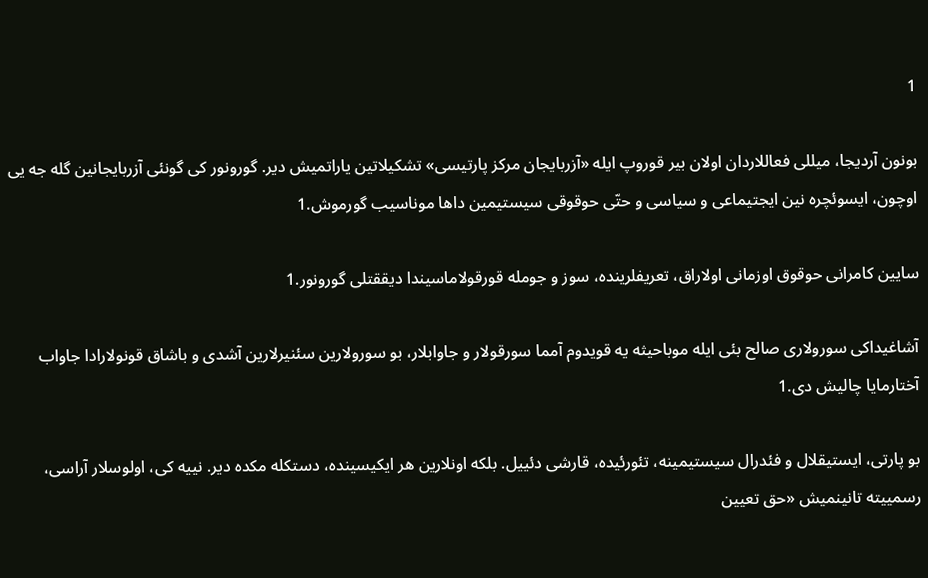1

بونون آردیجا، میللی فعاللاردان اولان بیر قوروپ ایله «آزربایجان مرکز پارتیسی» تشکیلاتین یاراتمیش دیر. گورونور کی گونئی آزربایجانین گله جه یی اوچون، ایسوئچره نین ایجتیماعی و سیاسی و حتّی حوقوقی سیستیمین داها موناسیب گورموش.1

سایین کامرانی حوقوق اوزمانی اولاراق، تعریفلرینده، سوز و جومله قورقولاماسیندا دیققتلی گورونور.1

آشاغیداکی سورولاری صالح بئی ایله موباحیثه یه قویدوم آمما سورقولار و جاوابلار، بو سورولارین سئنیرلارین آشدی و باشاق قونولارادا جاواب آختارمایا چالیش دی.1

بو پارتی، ایستیقلال و فئدرال سیستیمینه، تئورئیده، قارشی دئییل. بلکه اونلارین هر ایکیسینده، دستکله مکده دیر. نییه کی، اولوسلار آراسی، رسمییته تانینمیش «حق تعیین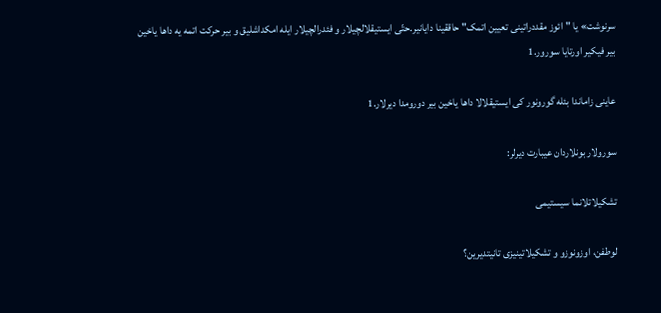سرنوشت» یا "ائوز مقددراتینی تعیین اتمک" حاققینا دایانیر.حتّی ایستیقلالچیلار و فئدرالچیلار ایله امکداشلیق و بیر حرکت اتمه یه داها یاخین بیر فیکیر اورتایا سورور.1

عاینی زاماندا بئله گورونور کی ایستیقلالا داها یاخین بیر دورومدا دیرلار.1

سورولار بونلاردان عیبارت دیرلر:

تشکیلاتلانما سیستیمی

لوطفن، اوزونوزو و تشکیلاتینیزی تانیتدیرین؟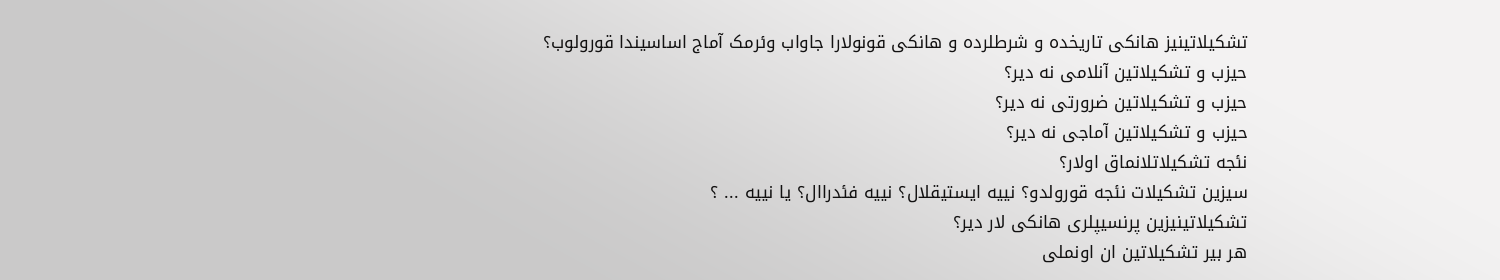تشکیلاتینیز هانکی تاریخده و شرطلرده و هانکی قونولارا جاواب وئرمک آماج اساسیندا قورولوب؟
حیزب و تشکیلاتین آنلامی نه دیر؟
حیزب و تشکیلاتین ضرورتی نه دیر؟
حیزب و تشکیلاتین آماجی نه دیر؟
نئجه تشکیلاتلانماق اولار؟
سیزین تشکیلات نئجه قورولدو؟ نییه ایستیقلال؟ نییه فئدراال؟ یا نییه ... ؟
تشکیلاتینیزین پرنسیپلری هانکی لار دیر؟
هر بیر تشکیلاتین ان اونملی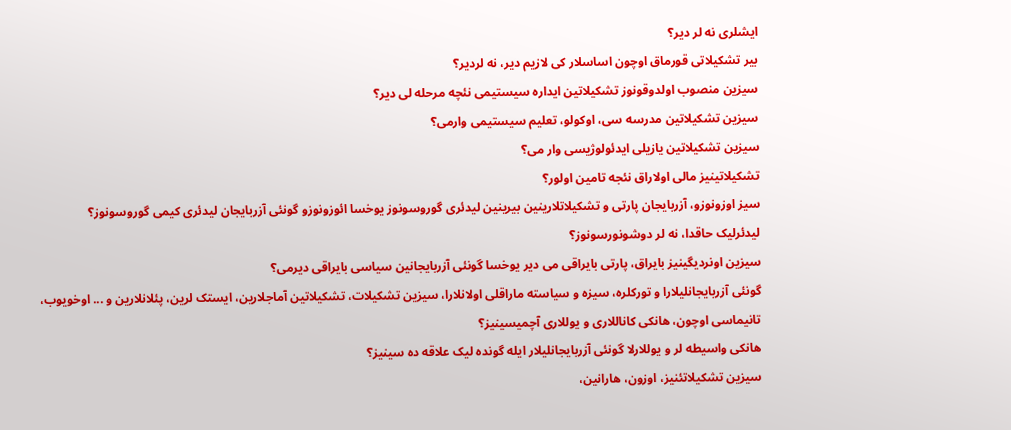ایشلری نه لر دیر؟
بیر تشکیلاتی قورماق اوچون اساسلار کی لازیم دیر، نه لردیر؟
سیزین منصوب اولدوقونوز تشکیلاتین ایداره سیستیمی نئچه مرحله لی دیر؟
سیزین تشکیلاتین مدرسه سی، اوکولو، تعلیم سیستیمی وارمی؟
سیزین تشکیلاتین یازیلی ایدئولوژیسی وار می؟
تشکیلاتینیز مالی اولاراق نئجه تامین اولور؟
سیز اوزونوزو، آزربایجان پارتی و تشکیلاتلارینین بیرینین لیدئری گوروسونوز یوخسا ائوزونوزو گونئی آزربایجان لیدئری کیمی گوروسونوز؟
لیدئرلیک حاقدا، نه لر دوشونورسونوز؟
سیزین اونردیگینیز بایراق، پارتی بایراقی می دیر یوخسا گونئی آزربایجانین سیاسی بایراقی دیرمی؟
گونئی آزربایجانلیلارا و تورکلره، سیزه و سیاسته ماراقلی اولانلارا، سیزین تشکیلات، تشکیلاتین آماجلارین، ایستک لرین، پئلانلارین و ... اوخویوب، تانیماسی اوچون، هانکی کاناللاری و یوللاری آچمیسینیز؟
هانکی واسیطه لر و یوللارلا گونئی آزربایجانلیلار ایله گونده لیک علاقه ده سینیز؟
سیزین تشکیلاتئنیز، اوزون، هارانین،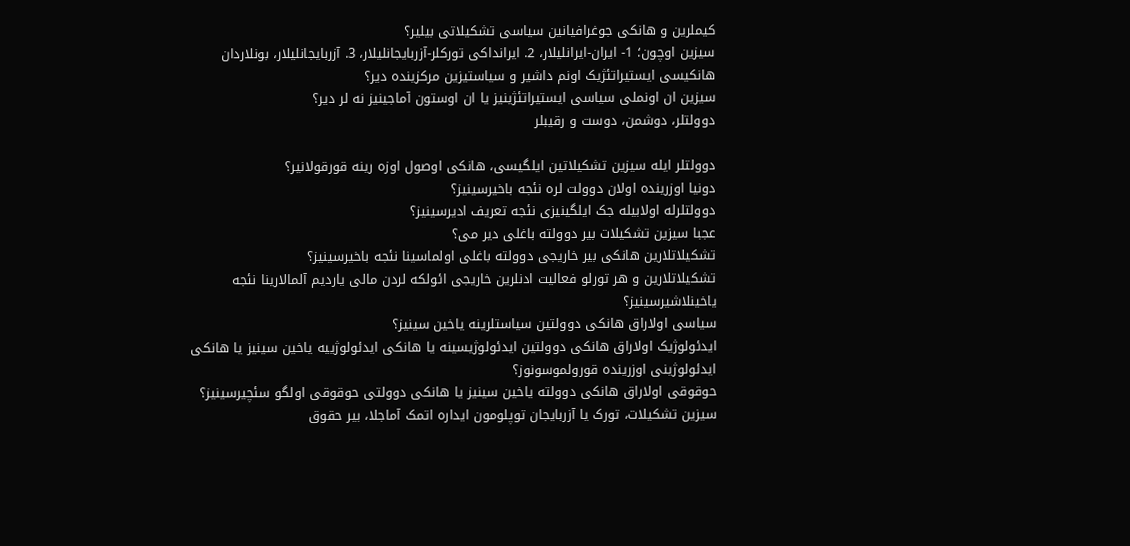کیملرین و هانکی جوغرافیانین سیاسی تشکیلاتی بیلیر؟
سیزین اوچون؛ 1- ایران-ایرانلیلار، 2. ایرانداکی تورکلر-آزربایجانلیلار، 3. آزربایجانلیلار، بونلاردان هانکیسی ایستیراتئژیک اونم داشیر و سیاستیزین مرکزینده دیر؟
سیزین ان اونملی سیاسی ایستیراتئژینیز یا ان اوستون آماجینیز نه لر دیر؟
دوولتلر، دوشمن، دوست و رقیبلر

دوولتلر ایله سیزین تشکیلاتین ایلگیسی، هانکی اوصول اوزه رینه قورقولانیر؟
دونیا اوزرینده اولان دوولت لره نئجه باخیرسینیز؟
دوولتلرله اولابیله جک ایلگینیزی نئجه تعریف ادیرسینیز؟
عجبا سیزین تشکیلات بیر دوولته باغلی دیر می؟
تشکیلاتلارین هانکی بیر خاریجی دوولته باغلی اولماسینا نئجه باخیرسینیز؟
تشکیلاتلارین و هر تورلو فعالیت ادنلرین خاریجی ائولکه لردن مالی یاردیم آلمالارینا نئجه یاخینلاشیرسینیز؟
سیاسی اولاراق هانکی دوولتین سیاستلرینه یاخین سینیز؟
ایدئولوژیک اولاراق هانکی دوولتین ایدئولوژیسینه یا هانکی ایدئولوژییه یاخین سینیز یا هانکی ایدئولوژینی اوزرینده قورولموسونوز؟
حوقوقی اولاراق هانکی دوولته یاخین سینیز یا هانکی دوولتی حوقوقی اولگو سئچیرسینیز؟
سیزین تشکیلات، تورک یا آزربایجان توپلومون ایداره اتمک آماجلا، بیر حقوق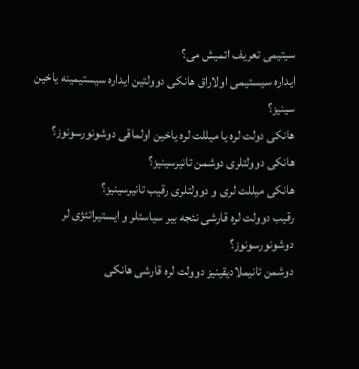سیتیمی تعریف اتمیش می؟
ایداره سیستیمی اولاراق هانکی دوولتین ایداره سیستیمینه یاخین سینیز؟
هانکی دولت لره یا میللت لره یاخین اولماقی دوشونورسونوز؟
هانکی دوولتلری دوشمن تانیرسینیز؟
هانکی میللت لری و دوولتلری رقیب تانیرسینیز؟
رقیب دوولت لره قارشی نئجه بیر سیاستلر و ایستیراتئژی لر دوشونورسونوز؟
دوشمن تانیملادیقینیز دوولت لره قارشی هانکی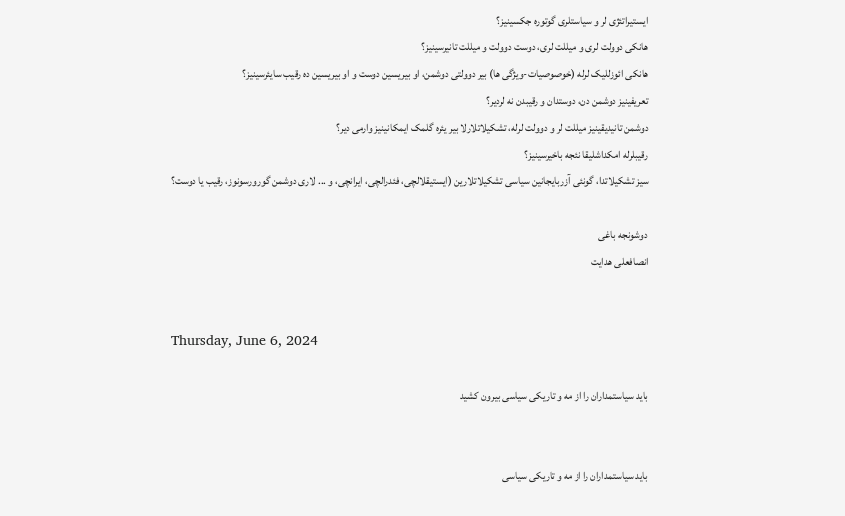ایستیراتئژی لر و سیاستلری گوتوره جکسینیز؟
هانکی دوولت لری و میللت لری، دوست دوولت و میللت تانیرسینیز؟
هانکی ائوزللیک لرله (خوصوصیات-ویژگی ها) بیر دوولتی دوشمن، او بیریسین دوست و او بیریسین ده رقیب سایئرسینیز؟
تعریفینیز دوشمن دن، دوستدان و رقیبدن نه لردیر؟
دوشمن تانیدیقینیز میللت لر و دوولت لرله، تشکیلاتلارلا بیر یئره گلمک ایمکانینیز وارمی دیر؟
رقیبلرله امکداشلیقا نئجه باخیرسینیز؟
سیز تشکیلاتدا، گونئی آزربایجانین سیاسی تشکیلاتلارین (ایستیقلالچی، فئدرالچی، ایرانچی، و ... لاری دوشمن گورورسونوز، رقیب یا دوست؟

دوشونجه باغی
انصافعلی هدایت


Thursday, June 6, 2024

باید سیاستمداران را از مه و تاریکی سیاسی بیرون کشید


باید سیاستمداران را از مه و تاریکی سیاسی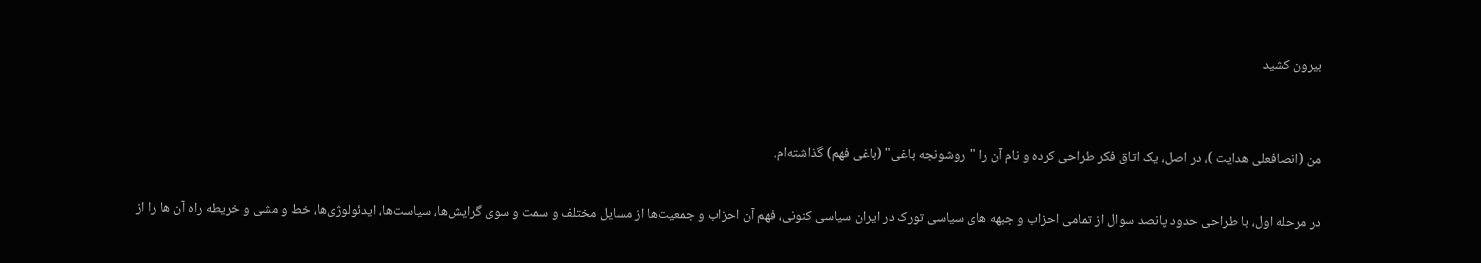بیرون کشید


من (انصافعلی هدایت )، در اصل، یک اتاق فکر طراحی کرده و نام آن را "روشونجه باغی" (باغی فهم) گذاشته‌ام.

در مرحله اول، با طراحی حدود پانصد سوال از تمامی احزاب و جبهه های سیاسی تورک در ایران سیاسی کنونی، فهم آن‌ احزاب و جمعیت‌ها از مسایل مختلف و سمت و سوی گرایش‌ها، سیاست‌ها، ایدئولوژی‌ها، خط و مشی و خریطه راه آن ها را از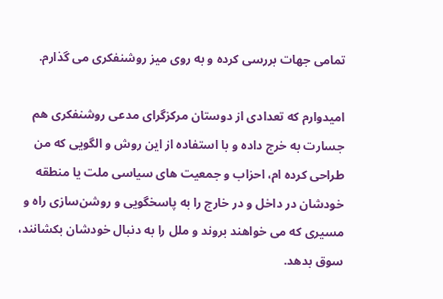تمامی جهات بررسی کرده و به روی میز روشنفکری می گذارم.

امیدوارم که تعدادی از دوستان مرکزگرای مدعی روشنفکری هم جسارت به خرج داده و با استفاده از این روش و الگویی که من طراحی کرده ام، احزاب و جمعیت های سیاسی ملت یا منطقه خودشان در داخل و در خارج را به پاسخگویی و روشن‌سازی راه و مسیری که می خواهند بروند و ملل را به دنبال خودشان بکشانند، سوق بدهد.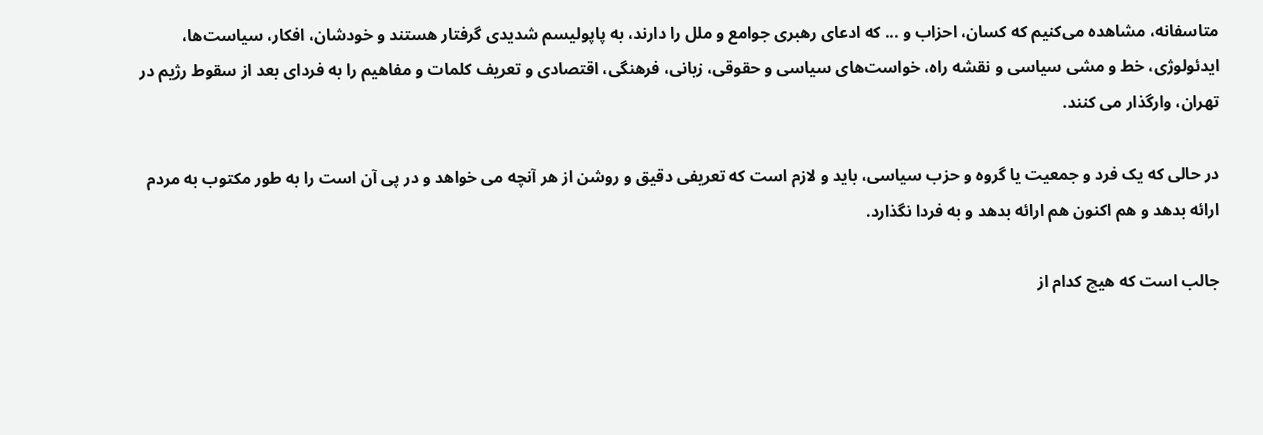متاسفانه، مشاهده می‌کنیم که کسان، احزاب و ... که ادعای رهبری جوامع و ملل را دارند، به پاپولیسم شدیدی گرفتار هستند و خودشان، افکار، سیاست‌ها، ایدئولوژی، خط و مشی سیاسی و نقشه راه، خواست‌های سیاسی و حقوقی، زبانی، فرهنگی، اقتصادی و تعریف کلمات و مفاهیم را به فردای بعد از سقوط رژیم در تهران، وارگذار می کنند.

در حالی که یک فرد و جمعیت یا گروه و حزب سیاسی، باید و لازم است که تعریفی دقیق و روشن از هر آنچه می خواهد و در پی آن است را به طور مکتوب به مردم ارائه بدهد و هم اکنون هم ارائه بدهد و به فردا نگذارد.

جالب است که هیچ کدام از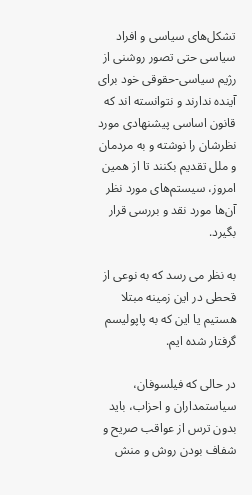تشکل‌های سیاسی و افراد سیاسی حتی تصور روشنی از رژیم سیاسی-حقوقی خود برای آینده ندارند و نتوانسته اند که قانون اساسی پیشنهادی مورد نظرشان را نوشته و به مردمان و ملل تقدیم بکنند تا از همین امروز، سیستم‌های مورد نظر آن‌ها مورد نقد و بررسی قرار بگیرد.

به نظر می رسد که به نوعی از قحطی در این زمینه مبتلا هستیم یا این که به پاپولیسم گرفتار شده ایم.

در حالی که فیلسوفان، سیاستمداران و احزاب، باید بدون ترس از عواقب صریح و شفاف بودن روش و منش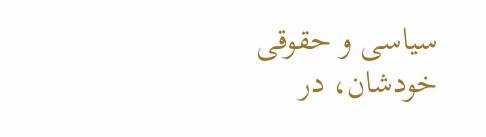سیاسی و حقوقی خودشان، در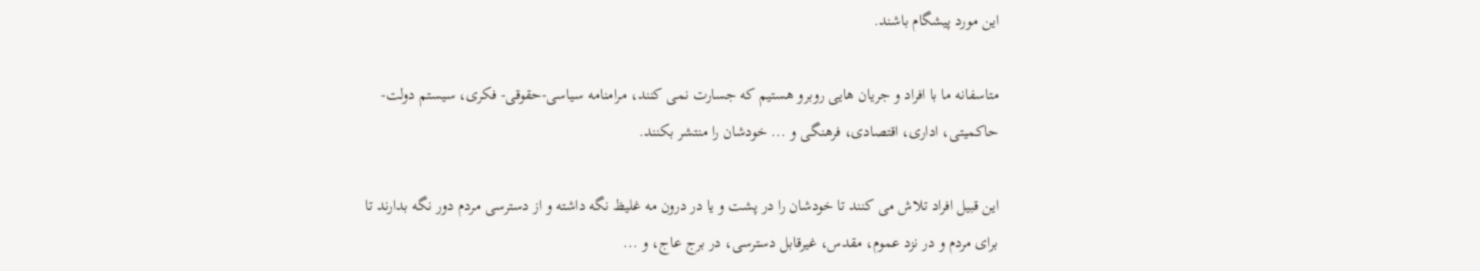این مورد پیشگام باشند.

متاسفانه ما با افراد و جریان هایی روبرو هستیم که جسارت نمی کنند، مرامنامه سیاسی-حقوقی- فکری، سیستم دولت-حاکمیتی، اداری، اقتصادی، فرهنگی و ... خودشان را منتشر بکنند.

این قبیل افراد تلاش می کنند تا خودشان را در پشت و یا در درون مه غلیظ نگه داشته و از دسترسی مردم دور نگه بدارند تا برای مردم و در نزد عموم، مقدس، غیرقابل دسترسی، در برج عاج، و ...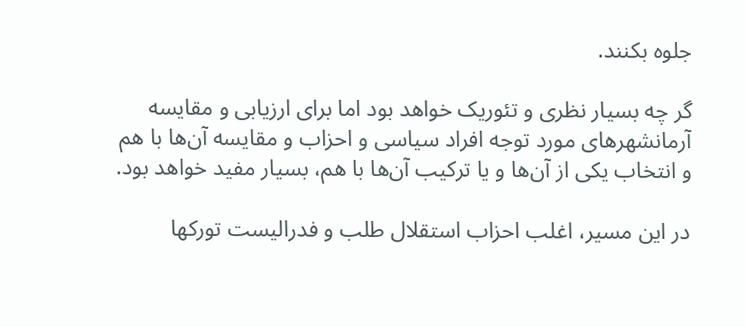جلوه بکنند.

گر چه بسیار نظری و تئوریک خواهد بود اما برای ارزیابی و مقایسه آرمانشهرهای مورد توجه افراد سیاسی و احزاب و مقایسه آن‌ها با هم و انتخاب یکی از آن‌ها و یا ترکیب آن‌ها با هم، بسیار مفید خواهد بود.

در این مسیر، اغلب احزاب استقلال طلب و فدرالیست تورکها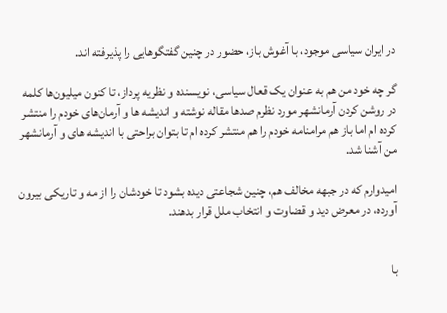در ایران سیاسی موجود، با آغوش باز، حضور در چنین گفتگوهایی را پذیرفته اند.

گر چه خود من هم به عنوان یک قعال سیاسی، نویسنده و نظریه پرداز، تا کنون میلیون‌ها کلمه در روشن کردن آرمانشهر مورد نظرم صدها مقاله نوشته و اندیشه ها و آرمان‌های خودم را منتشر کرده ام اما باز هم مرامنامه خودم را هم منتشر کرده ام تا بتوان براحتی با اندیشه های و آرمانشهر من آشنا شد.

امیدوارم که در جبهه مخالف هم، چنین شجاعتی دیده بشود تا خودشان را از مه و تاریکی بیرون آورده، در معرض دید و قضاوت و انتخاب ملل قرار بدهند.


با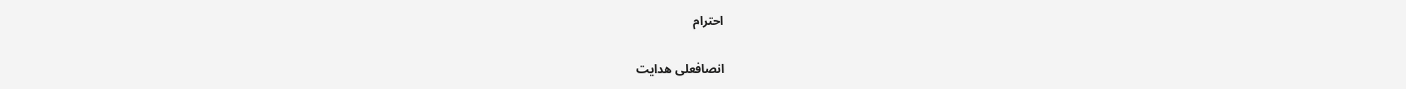احترام

انصافعلی هدایت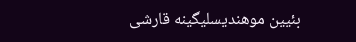بئیین موهندیسلیگینه قارشی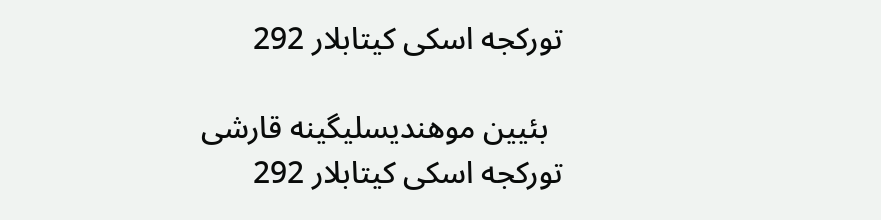تورکجه اسکی کیتابلار 292

  بئیین موهندیسلیگینه قارشی تورکجه اسکی کیتابلار 292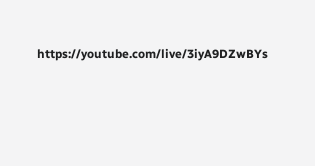https://youtube.com/live/3iyA9DZwBYs